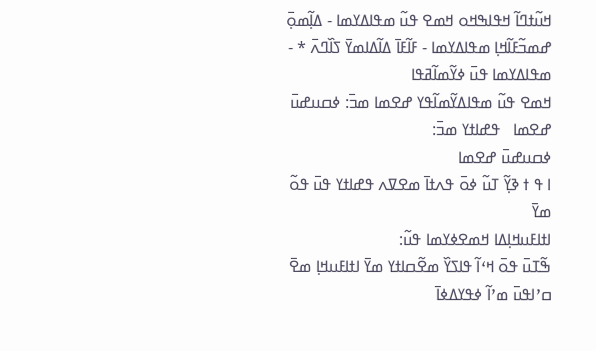ߞߎ߬ߙߣߊ߬ ߞߟߊߒߞߋ ߞߘߐ ߟߎ߬ ߘߟߊߡߌߘߊ - ߡߊ߲߬ߘߋ߲߫ ߝߘߏ߬ߓߊ߬ߞߊ߲ ߘߟߊߡߌߘߊ - ߓߊ߬ߓߊ߫ ߡߊ߬ߡߊߘߌ߫ ߖߊ߰ߣߍ߫ * - ߘߟߊߡߌߘߊ ߟߎ߫ ߦߌ߬ߘߊ߬ߥߟߊ
ߞߘߐ ߟߎ߬ ߘߟߊߡߌ߬ߘߊ߬ߟߌ ߝߐߘߊ ߘߏ߫: ߦߛߎߝߎ߫ ߝߐߘߊ   ߟߝߊߙߌ ߘߏ߫:
ߦߛߎߝߎ߫ ߝߐߘߊ
ߊ ߟ ߙ ߢߌ߲߬ ߠߎ߬ ߦߋ߫ ߟߍߙߊ߫ ߘߐߜߍ ߟߝߊߙߌ ߟߎ߫ ߟߋ߬ ߘߌ߫
ߊߙߊߓߎߞߊ߲ߡߊ ߞߘߐߦߌߘߊ ߟߎ߬:
ߒ߬ߠߎ߫ ߟߋ߫ ߞߵߊ߬ ߟߊߖߌ߰ ߘߐ߬ߛߊߙߌ ߘߌ߫ ߊߙߊߓߎߞߊ߲ ߘߐ߫ ߛߴߊߟߎ߫ ߘߴߊ߬ ߦߟߌߡߦߊ߫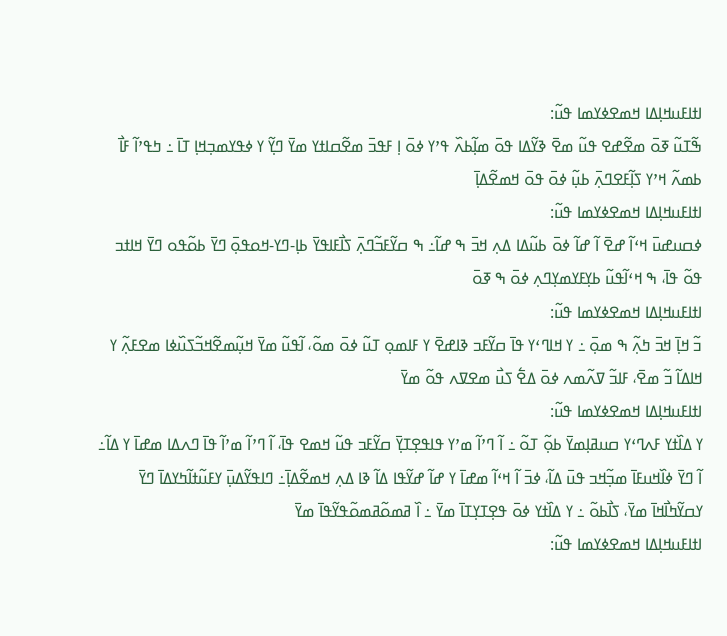ߊߙߊߓߎߞߊ߲ߡߊ ߞߘߐߦߌߘߊ ߟߎ߬:
ߒ߬ߠߎ߬ ߧߋ߫ ߘߐ߬ߝߐ ߟߎ߬ ߘߐ߫ ߢߌ߬ߡߊ ߟߋ߫ ߘߊ߲߬ߕߍ߰ ߟߴߌ ߦߋ߫ ߊ߲ ߓߟߏ߫ ߘߐ߬ߛߊߙߌ ߘߌ߫ ߣߌ߲߬ ߌ ߦߟߌߘߏ߲ߞߊ߲ ߠߊ߫ ߸ ߤߟߴߊ߬ ߓߊ߯ ߕߘߍ߬ ߞߴߌ ߖߊ߲߬ߓߐߣߍ߲߫ ߕߎ߲߬ ߦߋ߫ ߟߋ߫ ߞߘߐ߬ߡߊ߲߫
ߊߙߊߓߎߞߊ߲ߡߊ ߞߘߐߦߌߘߊ ߟߎ߬:
ߦߛߎߝߎ߫ ߞߵߊ߬ ߝߐ߫ ߊ߬ ߝߊ߬ ߦߋ߫ ߕߎ߬ߡߊ ߡߍ߲ ߞߏ߫ ߒ ߝߊ߬߸ ߒ ߛߌ߬ߓߏ߬ߣߍ߲߫ ߖߊ߯ߓߊߟߌ߫ ߕߊ߲-ߣߌ-ߞߋߟߋ߲߫ ߣߌ߫ ߕߋ߬ߟߋ ߣߌ߫ ߞߊߙߏ ߟߋ߬ ߟߊ߫، ߒ ߞߵߊ߬ߟߎ߬ ߕߌ߲ߓߌߘߌ߲ߣߍ߲ ߦߋ߫ ߒ ߧߋ߫
ߊߙߊߓߎߞߊ߲ߡߊ ߞߘߐߦߌߘߊ ߟߎ߬:
ߏ߬ ߞߊ߲߫ ߞߏ߫ ߤߍ߲߬ ߒ ߘߋ߲߫ ߸ ߌ ߞߊߣߵߌ ߟߊ߫ ߛߌ߬ߓߏ ߢߊߝߐ߫ ߌ ߓߊߘߋ߲ ߠߎ߬ ߦߋ߫ ߘߋ߬، ߊ߬ߟߎ߬ ߘߌ߫ ߞߎ߲߬ߘߐ߬ߞߏ߬ߖߎ߰ߦߊ ߘߐߓߍ߲߬ ߌ ߞߊߡߊ߬ ߏ߬ ߘߐ߫، ߓߊߏ߬ ߜߍ߬ߘߍ ߦߋ߫ ߡߐ߱ ߖߎ߯ ߘߐߜߍ ߟߋ߬ ߘߌ߫
ߊߙߊߓߎߞߊ߲ߡߊ ߞߘߐߦߌߘߊ ߟߎ߬:
ߌ ߡߊ߰ߙߌ ߓߍߣߵߌ ߛߎߥߊ߲ߘߌ߫ ߕߋ߲߬ ߠߋ߬ ߸ ߊ߬ ߣߴߊ߬ ߘߴߌ ߟߊߟߐ߲ߠߌ߲߫ ߛߌ߬ߓߏ ߟߎ߬ ߞߘߐ ߟߊ߫، ߊ߬ ߣߴߊ߬ ߘߴߊ߬ ߟߊ߫ ߣߍߡߊ ߘߝߊ߫ ߌ ߡߊ߬߸ ߊ߬ ߣߌ߫ ߦߊ߰ߞߎߓߊ߫ ߘߏ߲߬ߞߏ ߟߎ߫ ߡߊ߬، ߦߏ߫ ߊ߬ ߞߵߊ߬ ߘߝߊ߫ ߌ ߝߊ߬ ߝߌ߬ߟߊ ߡߊ߬ ߢߊ ߡߍ߲ ߞߘߐ߬ߡߊ߲߫߸ ߣߊߟߌ߬ߡߎ߲߫ ߌߓߎ߬ߙߊ߬ߤߌߡߊ߫ ߣߌ߫ ߌߛߌ߬ߤߊ߯ߞߊ߫ ߘߌ߫، ߖߊ߯ߕߋ߬ ߸ ߌ ߡߊ߰ߙߌ ߦߋ߫ ߟߐ߲ߠߌ߲ߠߊ߫ ߘߌ߫ ߸ ߊ߰ ߥߘߋ߬ߥߘߋ߬ߟߌ߬ߟߊ߫ ߘߌ߫
ߊߙߊߓߎߞߊ߲ߡߊ ߞߘߐߦߌߘߊ ߟߎ߬: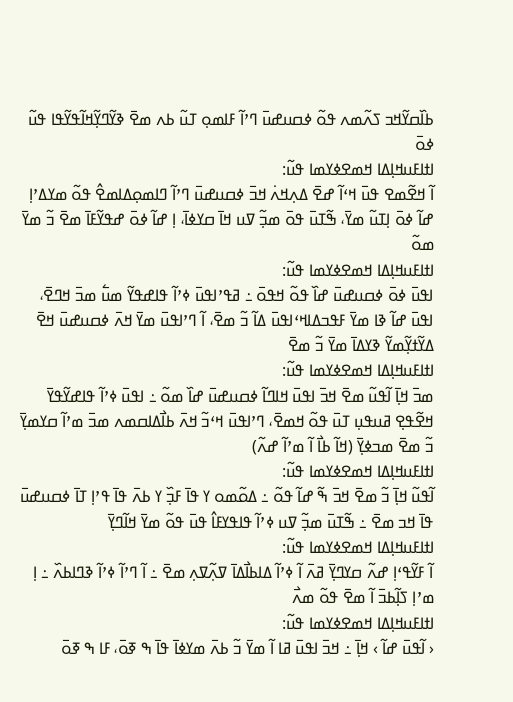ߕߊ߰ߛߌ߬ߞߏ ߖߍ߬ߘߍ ߟߋ߬ ߦߛߎߝߎ߫ ߣߴߊ߬ ߓߊߘߋ߲ ߠߎ߬ ߕߍ ߘߐ߫ ߢߌ߬ߣߌ߲߬ߞߊ߬ߟߌ߬ߟߊ ߟߎ߬ ߦߋ߫
ߊߙߊߓߎߞߊ߲ߡߊ ߞߘߐߦߌߘߊ ߟߎ߬:
ߊ߬ ߞߐ߬ߘߐ ߟߎ߫ ߞߵߊ߬ ߝߐ߫ ߡߍ߲ߞߍ߭ ߞߏ߫ ߦߛߎߝߎ߫ ߣߴߊ߬ ߣߊߘߋ߲ߡߊߘߐ߮ ߟߋ߬ ߘߌߡߴߊ߲ ߝߊ߬ ߦߋ߫ ߊ߲ߠߎ߬ ߘߌ߫، ߒ߬ߠߎ߫ ߟߋ߫ ߘߏ߲߬ ߜߎ ߞߊ߫ ߛߌߦߊ߫، ߊ߲ ߝߊ߬ ߦߋ߫ ߝߟߌ߬ߓߊ߫ ߘߐ߫ ߏ߬ ߘߌ߫ ߘߋ߬
ߊߙߊߓߎߞߊ߲ߡߊ ߞߘߐߦߌߘߊ ߟߎ߬:
ߊߟߎ߫ ߦߋ߫ ߦߛߎߝߎ߫ ߝߊ߰ ߟߋ߬ ߞߟߋ߫ ߸ ߥߟߴߊߟߎ߫ ߦߴߊ߬ ߟߊߝߟߌ߬ ߘߎ߱ ߘߏ߫ ߞߣߐ߫، ߊߟߎ߫ ߝߊ߬ ߢߊ ߘߌ߫ ߓߟߏߡߊߞߵߊߟߎ߫ ߡߊ߬ ߏ߬ ߘߐ߫، ߊ߬ ߣߴߊߟߎ߫ ߘߌ߫ ߞߍ߫ ߦߛߎߝߎ߫ ߞߐ߫ ߡߌ߬ߙߌ߲߬ߘߌ߬ ߢߌߡߊ߫ ߘߌ߫ ߏ߬ ߘߐ߫
ߊߙߊߓߎߞߊ߲ߡߊ ߞߘߐߦߌߘߊ ߟߎ߬:
ߘߏ߫ ߞߊ߲߫ ߊ߬ߟߎ߬ ߘߐ߫ ߞߏ߫ ߊߟߎ߫ ߞߊߣߊ߬ ߦߛߎߝߎ߫ ߝߊ߰ ߘߋ߬ ߸ ߊߟߎ߫ ߦߴߊ߬ ߟߊߝߌ߬ߟߌ߫ ߞߐ߬ߟߐ߲ ߥߎߟߎ߲ ߠߎ߫ ߟߋ߬ ߞߘߐ߫، ߣߴߊߟߎ߫ ߞߵߏ߬ ߞߍ߫ ߕߊ߯ߡߊߛߘߍ ߘߏ߫ ߘߴߊ߬ ߛߌߘߌ߲߫ ߏ߬ ߘߐ߫ ߘߏߦߌ߲߫ (ߞߊ߬ ߕߊ߯ ߊ߬ ߘߴߊ߬ ߝߍ߬)
ߊߙߊߓߎߞߊ߲ߡߊ ߞߘߐߦߌߘߊ ߟߎ߬:
ߊ߬ߟߎ߬ ߞߊ߲߫ ߏ߬ ߘߐ߫ ߞߏ߫ ߒ߬ ߝߊ߬ ߟߋ߬ ߸ ߡߋ߬ߘߋ ߌ ߟߊ߫ ߓߏ߲߰ ߌ ߕߍ߫ ߟߊ߫ ߟߴߊ߲ ߠߊ߫ ߦߛߎߝߎ߫ ߟߊ߫ ߞߏ ߘߐ߫ ߸ ߒ߬ߠߎ߫ ߘߏ߲߬ ߜߎ ߦߴߊ߬ ߟߊߟߌߓߊ߮ ߟߎ߫ ߟߋ߬ ߘߌ߫ ߞߊ߬ߣߌ߲߫
ߊߙߊߓߎߞߊ߲ߡߊ ߞߘߐߦߌߘߊ ߟߎ߬:
ߊ߬ ߓߌ߬ߟߵߊ߲ ߝߍ߬ ߛߌߣߌ߲߫ ߥߍ߫ ߊ߬ ߦߴߊ߬ ߡߊߕߊ߯ߡߊ߫ ߜߍ߲߬ߜߍ߲ ߘߐ߫ ߸ ߊ߬ ߣߴߊ߬ ߦߴߊ߬ ߢߣߊߕߍ߰ ߸ ߊ߲ ߘߴߊ߲ ߖߊ߲߬ߕߏ߫ ߊ߬ ߘߐ߫ ߟߋ߬ ߘߍ߯
ߊߙߊߓߎߞߊ߲ߡߊ ߞߘߐߦߌߘߊ ߟߎ߬:
‹ ߊ߬ߟߎ߫ ߝߊ߬ › ߞߊ߲߫ ߸ ߞߏ߫ ߊߟߎ߫ ߥߊ ߊ߬ ߘߌ߫ ߏ߬ ߕߍ߫ ߘߌߦߊ߫ ߟߊ߫ ߒ ߧߋ߫، ߓߊ ߒ ߧߋ߫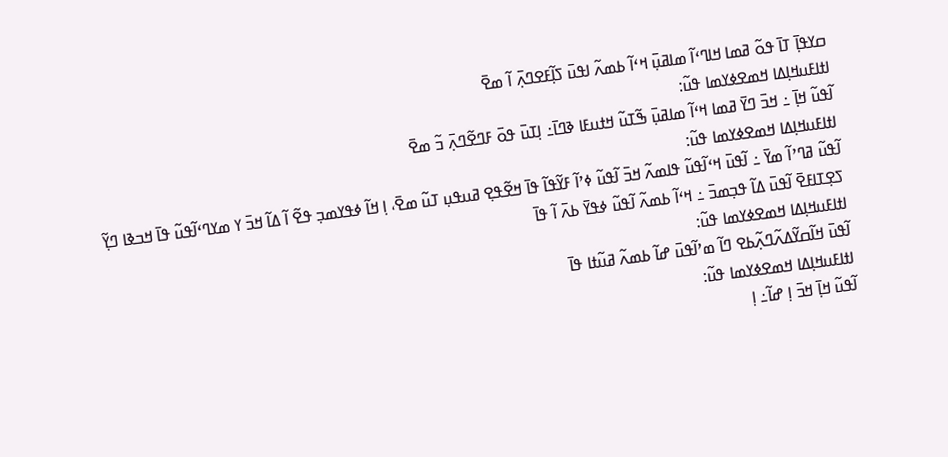ߛߌߟߊ߲߫ ߠߊ߫ ߟߋ߬ ߥߘߊ ߞߊߣߵߊ߬ ߘߊߥߎ߲߫ ߞߵߊ߬ ߕߘߍ߬ ߊߟߎ߫ ߖߊ߲߬ߓߐߣߍ߲߫ ߊ߬ ߘߐ߫
ߊߙߊߓߎߞߊ߲ߡߊ ߞߘߐߦߌߘߊ ߟߎ߬:
ߊ߬ߟߎ߬ ߞߊ߲߫ ߸ ߞߏ߫ ߣߌ߫ ߥߘߊ ߞߵߊ߬ ߘߊߥߎ߲߫ ߒ߬ߠߎ߬ ߞߙߎߓߊ ߢߣߊ߫߸ ߊ߲ߠߎ߫ ߟߋ߫ ߓߣߐ߬ߣߍ߲߫ ߏ߬ ߘߐ߫
ߊߙߊߓߎߞߊ߲ߡߊ ߞߘߐߦߌߘߊ ߟߎ߬:
ߊ߬ߟߎ߬ ߥߣߴߊ߬ ߘߌ߫ ߸ ߊ߬ߟߎ߫ ߞߵߊ߬ߟߎ߬ ߟߊߘߍ߬ ߞߏ߫ ߊ߬ߟߎ߬ ߦߴߊ߬ ߓߌ߬ߟߊ߬ ߟߊ߫ ߞߐ߬ߟߐ߲ ߥߎߟߎ߲ ߠߎ߬ ߘߐ߫، ߊ߲ ߞߊ߬ ߦߟߌߘߏ߲ ߟߐ߬ ߊ߬ ߡߊ߬ ߞߏ߫ ߌ ߘߌߣߵߊ߬ߟߎ߬ ߟߊ߫ ߞߏߢߊ ߣߌ߲߬ ߖߐ߲ߠߊߓߐ߫ ߊ߬ߟߎ߫ ߡߊ߬ ߟߏ߲ߘߏ߫ ߸ ߞߵߊ߬ ߕߘߍ߬ ߊ߬ߟߎ߬ ߦߟߌ߫ ߕߍ߫ ߊ߬ ߟߊ߫
ߊߙߊߓߎߞߊ߲ߡߊ ߞߘߐߦߌߘߊ ߟߎ߬:
ߊ߬ߟߎ߫ ߞߊ߬ߛߌ߬ߡߍ߬ߣߍ߲߬ߕߐ ߣߊ߬ ߘߴߊ߬ߟߎ߫ ߝߊ߬ ߕߘߍ߬ ߥߎ߬ߙߊ ߟߊ߫
ߊߙߊߓߎߞߊ߲ߡߊ ߞߘߐߦߌߘߊ ߟߎ߬:
ߊ߬ߟߎ߬ ߞߊ߲߫ ߞߏ߫ ߊ߲ ߝߊ߬߸ ߊ߲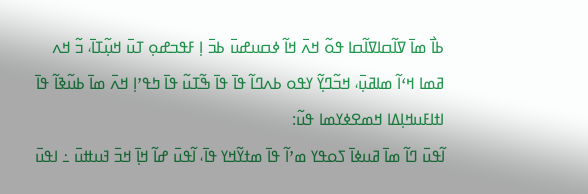ߕߊ߯ ߘߊ߫ ߜߊ߬ߛߊߜߊ߬ߛߊ ߟߋ߬ ߞߍ߫ ߞߊ߬ ߦߛߎߝߎ߫ ߕߏ߫ ߊ߲ ߓߟߏߝߋ߲ ߠߎ߫ ߞߎ߲߬ߠߊ߫، ߏ߬ ߞߍ ߥߘߊ ߞߵߊ߬ ߘߊߥߎ߲߫، ߞߏ߬ߣߌ߲߬ ߌߟߋ ߕߍߣߊ߬ ߟߊ߫ ߟߊ߫ ߒ߬ߠߎ߬ ߟߊ߫ ߤߟߴߊ߲ ߞߍ߫ ߘߊ߫ ߕߎ߬ߢߊ߬ ߟߊ߫
ߊߙߊߓߎߞߊ߲ߡߊ ߞߘߐߦߌߘߊ ߟߎ߬:
ߊ߬ߟߎ߫ ߣߊ߬ ߘߊ߫ ߥߎߦߊ߫ ߖߋߟߌ ߘߴߊ߬ ߟߊ߫ ߘߙߌ߬ߞߌ ߟߊ߫، ߊ߬ߟߎ߫ ߝߊ߬ ߞߊ߲߫ ߞߏ߫ ߔߎߚߎ߫ ߸ ߊߟߎ߫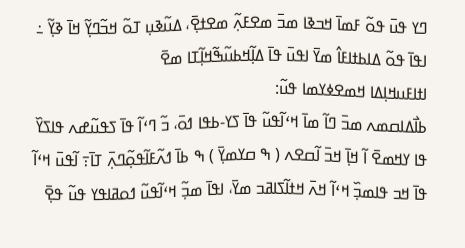ߣߌ ߟߎ߫ ߟߋ߬ ߓߘߊ߫ ߞߏߢߊ ߘߏ߫ ߘߐߓߍ߲߬ ߘߐߙߐ߲߫، ߡߎ߬ߢߎ߲ ߠߋ߬ ߞߏ߬ߣߌ߲߬ ߞߊ߫ ߢߌ߲߬ ߸ ߊߟߊ߫ ߟߋ߬ ߡߊߕߙߊߓߊ߮ ߘߌ߫ ߊߟߎ߫ ߟߊ߫ ߡߊ߲߬ߞߕߎ߬ߒ߬ߞߊ߲߬ߠߊ ߘߐ߫
ߊߙߊߓߎߞߊ߲ߡߊ ߞߘߐߦߌߘߊ ߟߎ߬:
ߕߊ߯ߡߊߛߘߍ ߘߏ߫ ߣߊ߬ ߘߊ߫ ߞߵߊ߬ߟߎ߬ ߟߊ߫ ߖߌ-ߕߟߊ ߗߋ߫، ߏ߬ ߣߵߊ߬ ߟߊ߫ ߖߟߎ߬ߝߍ ߟߊߖߌ߰ ߟߊ ߌߞߘߐ߫ ߊ߬ ߞߊ߲߫ ߞߏ߫ ߊ߬ߛߐߍ ( ߒ ߛߌߘߌ߲߫ ) ߒ ߕߊ߫ ߗߍ߬ߓߊ߬ߟߋ߲߬ߣߍ߲߫ ߠߊ߫߹ ߊ߬ߟߎ߫ ߞߵߊ߬ ߟߊ߫ ߞߏ ߟߊߘߏ߲߰ ߞߵߊ߬ ߞߍ߫ ߞߙߊ߬ߖߊߥߏ ߘߌ߫، ߊߟߊ߫ ߘߏ߲߬ ߞߵߊ߬ߟߎ߬ ߗߋߥߊߟߌ ߟߎ߬ ߟߐ߲߫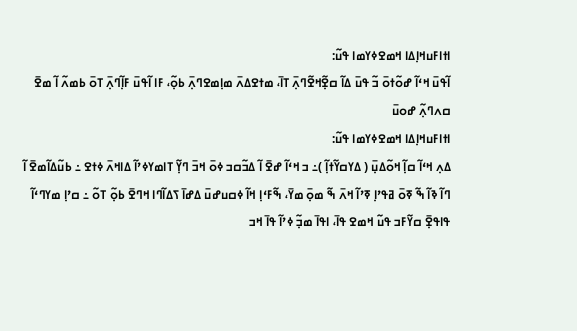ߊߙߊߓߎߞߊ߲ߡߊ ߞߘߐߦߌߘߊ ߟߎ߬:
ߊ߬ߟߎ߫ ߞߵߊ߬ ߝߋ߬ߙߋ߫ ߏ߬ ߟߎ߫ ߡߊ߬ ߛߐ߲߬ߞߐ߬ߣߍ߲߫ ߠߊ߫، ߘߙߐߡߍ߫ ߘߊ߲ߘߐߣߍ߲߫ ߕߋ߲߬، ߓߊ ߊ߬ߟߎ߫ ߓߊ߲߬ߣߍ߲߫ ߠߋ߫ ߕߘߍ߬ ߊ߬ ߘߐ߫ ߛߍߣߍ߲߬ ߝߋߎ߫
ߊߙߊߓߎߞߊ߲ߡߊ ߞߘߐߦߌߘߊ ߟߎ߬:
ߡߍ߲ ߞߵߊ߬ ߛߊ߲߬ ߞߋ߬ߡߎ߲߫ ( ߡߌߛߌ߬ߙߊ߲߬ )߸ ߏ ߞߵߊ߬ ߝߐ߫ ߊ߬ ߡߏ߬ߛߏ ߦߋ߫ ߞߏ߫ ߣߌ߲߬ ߠߊߘߌߦߴߊ߬ ߡߊߞߍ߫ ߦߙߐ ߸ ߕߎ߬ߡߊ߬ߘߐ߫ ߊ߬ ߣߊ߬ ߢߊ߬ ߒ߬ ߧߋ߫ ߥߟߴߊ߲ ߧߴߊ߬ ߞߍ߫ ߒ߬ ߘߋ߲߫ ߘߌ߫، ߒ߬ߓߵߊ߲ ߞߊ߬ ߦߛߎߝߎ߫ ߡߝߊ߫ ߖߡߊ߬ߣߊ ߞߣߐ߫ ߕߋ߲߬ ߠߋ߬ ߸ ߛߴߊ߲ ߘߌߣߵߊ߬ ߟߊߟߐ߲߫ ߛߌ߬ߓߏ ߟߎ߬ ߞߘߐ ߟߊ߫، ߊߟߊ߫ ߘߏ߲߬ ߦߴߊ߬ ߟߊ߫ ߞߏ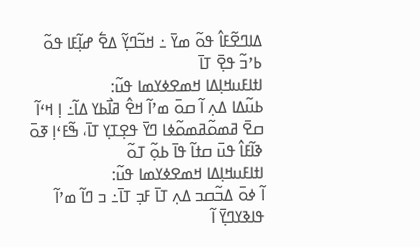ߡߊߣߐ߬ߓߊ߮ ߟߋ߬ ߘߌ߫ ߸ ߞߏ߬ߣߌ߲߬ ߡߐ߱ ߝߊ߲߬ߓߊ ߟߋ߬ ߕߴߏ߬ ߟߐ߲߫ ߠߊ߫
ߊߙߊߓߎߞߊ߲ߡߊ ߞߘߐߦߌߘߊ ߟߎ߬:
ߕߎ߬ߡߊ ߡߍ߲ ߊ߬ ߛߋ߫ ߘߴߊ߬ ߞߐ߮ ߥߊ߯ߕߌ ߡߊ߬߸ ߊ߲ ߞߵߊ߬ ߛߐ߫ ߥߘߋ߬ߥߘߋ߬ߦߊ ߣߌ߫ ߟߐ߲ߠߌ߲ ߠߊ߫، ߒ߬ߓߵߊ߲ ߧߋ߫ ߢߊ߬ߓߊ߮ ߟߎ߫ ߛߙߊ߬ ߟߊ߫ ߕߋ߲߬ ߠߋ߬
ߊߙߊߓߎߞߊ߲ߡߊ ߞߘߐߦߌߘߊ ߟߎ߬:
ߊ߬ ߦߋ߫ ߡߏ߬ߛߏ ߡߍ߲ ߠߊ߫ ߓߏ߲ ߠߊ߫߸ ߏ ߣߊ߬ ߘߴߊ߬ ߟߊߢߌߣߌ߲߫ ߊ߬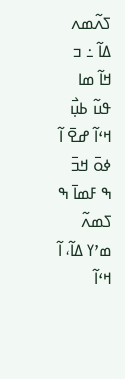ߖߍ߬ߘߍ ߡߊ߬ ߸ ߏ ߞߊ߬ ߘߊ ߟߎ߬ ߕߎ߲߯ ߞߵߊ߬ ߝߐ߫ ߊ߬ ߦߋ߫ ߞߏ߫ ߒ ߓߘߊ߫ ߒ ߖߘߍ߬ ߘߴߌ ߡߊ߬، ߊ߬ ߞߵߊ߬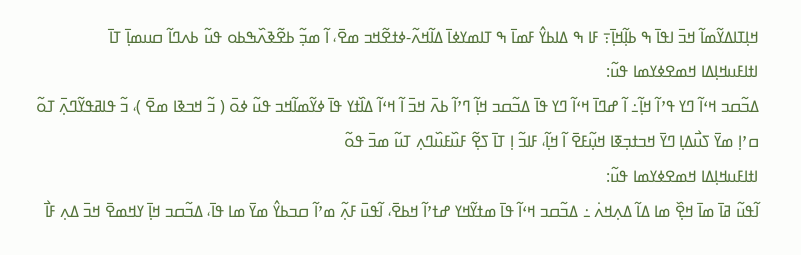ߞߊ߲ߠߊߡߌ߬ߘߊ߬ ߞߏ߫ ߊߟߊ߫ ߒ ߕߊ߲߬ߞߊ߲߫߹ ߓߊ ߒ ߡߊߕߌ߮ ߓߘߊ߫ ߒ ߠߊߘߌߦߊ߫ ߡߊ߬ߞߍ߬-ߦߙߐ߬ߞߏ ߘߐ߫، ߊ߬ ߘߏ߲߬ ߕߐ߬ߢߍ߰ߒߕߋ ߟߎ߬ ߕߍߣߊ߬ ߛߎߘߊ߲߫ ߠߊ߫
ߊߙߊߓߎߞߊ߲ߡߊ ߞߘߐߦߌߘߊ ߟߎ߬:
ߡߏ߬ߛߏ ߞߵߊ߬ ߣߌ ߟߴߊ߬ ߞߊ߲߬߸ ߊ߬ ߝߣߊ߫ ߞߵߊ߬ ߣߌ ߟߊ߫ ߡߏ߬ߛߏ ߞߊ߲߬ ߣߴߊ߬ ߕߍ߫ ߞߏ߫ ߊ߬ ߞߵߊ߬ ߡߊ߰ߙߌ ߟߊ߫ ߦߌ߬ߘߊ߬ߞߏ ߟߎ߬ ߦߋ߫ ( ߏ߬ ߞߏߢߊ ߘߐ߫ )، ߏ߬ ߟߊߥߟߌ߬ߣߍ߲߫ ߠߋ߬ ߛߴߊ߲ ߘߌ߫ ߖߎ߯ߡߊ߲ ߣߌ߫ ߞߏߙߏ߲ߧߊ ߞߎ߲߬ߓߐ߫ ߊ߬ ߞߊ߲߬، ߓߊߏ߬ ߊ߲ ߠߊ߫ ߖߐ߲߬ ߓߎ߰ߓߎ߰ߣߍ߲ ߠߎ߬ ߘߏ߫ ߟߋ߬
ߊߙߊߓߎߞߊ߲ߡߊ ߞߘߐߦߌߘߊ ߟߎ߬:
ߊ߬ߟߎ߬ ߥߊ߫ ߘߊ߫ ߞߐ߲߰ ߘߊ ߡߊ߬ ߡߍ߲ߞߍ߭ ߸ ߡߏ߬ߛߏ ߞߵߊ߬ ߟߊ߫ ߘߙߌ߬ߞߌ ߝߙߴߊ߬ ߞߕߐ߫، ߊ߬ߟߎ߫ ߓߍ߲߬ ߘߴߊ߬ ߛߏߕߌ߮ ߘߌ߫ ߘߊ ߟߊ߫، ߡߏ߬ߛߏ ߞߊ߲߫ ߌߞߘߐ߫ ߞߏ߫ ߡߍ߲ ߓߊ߯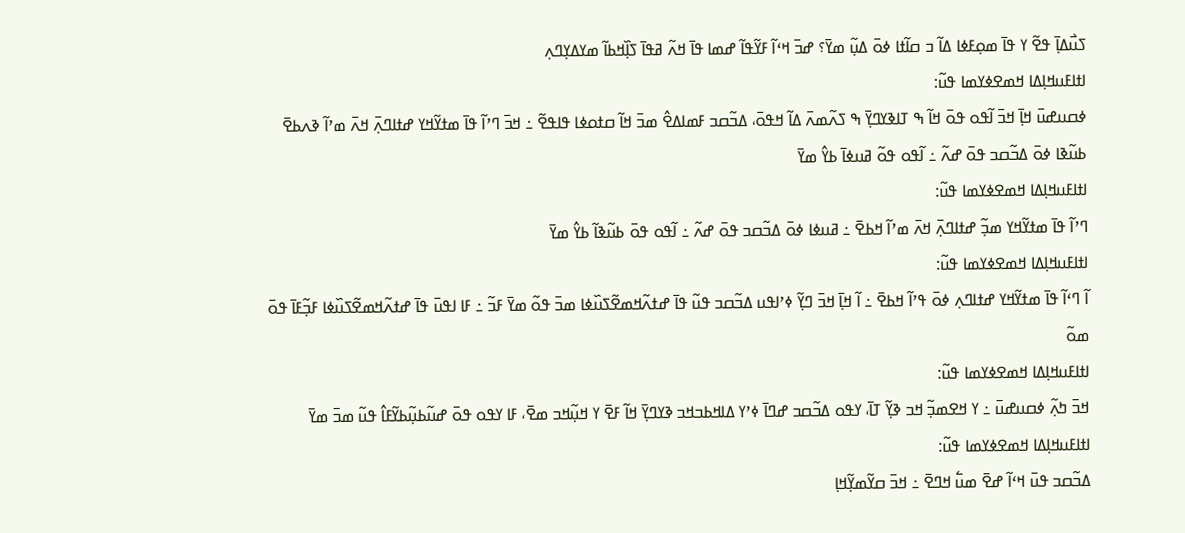ߖߎ߯ߡߊ߲߫ ߟߐ߬ ߌ ߟߊ߫ ߘߋ߲ߓߦߊ ߡߊ߬ ߏ ߛߊ߬ߙߊ ߦߋ߫ ߡߎ߲߬ ߘߌ߫؟ ߝߏ߫ ߞߵߊ߬ ߓߌ߬ߟߊ߬ ߝߘߊ ߟߊ߫ ߞߍ߬ ߥߟߊ߫ ߖߊ߲߰ߞߕߊ߬ ߘߌߡߌ߲ߣߍ߲
ߊߙߊߓߎߞߊ߲ߡߊ ߞߘߐߦߌߘߊ ߟߎ߬:
ߦߛߎߝߎ߫ ߞߊ߲߫ ߞߏ߫ ߊ߬ߟߋ ߟߋ߫ ߞߊ߬ ߒ ߠߊߢߌߣߌ߲߫ ߒ ߖߍ߬ߘߍ߫ ߡߊ߬ ߞߟߋ߫، ߡߏ߬ߛߏ ߓߘߊߡߐ߮ ߘߏ߫ ߞߊ߬ ߛߙߋߦߊ ߟߊߟߐ߬ ߸ ߞߏ߫ ߣߴߊ߬ ߟߊ߫ ߘߙߌ߬ߞߌ ߝߙߊߣߍ߲߫ ߞߍ߫ ߘߴߊ߬ ߢߍߕߐ߫ ߕߎ߬ߢߊ ߦߋ߫ ߡߏ߬ߛߏ ߟߋ߫ ߝߍ߬ ߸ ߊ߬ߟߋ ߟߋ߬ ߥߎߦߊ߫ ߕߌ߮ ߘߌ߫
ߊߙߊߓߎߞߊ߲ߡߊ ߞߘߐߦߌߘߊ ߟߎ߬:
ߣߴߊ߬ ߟߊ߫ ߘߙߌ߬ߞߌ ߘߏ߲߬ ߝߙߊߣߍ߲߫ ߞߍ߫ ߘߴߊ߬ ߞߕߐ߫ ߸ ߥߎߦߊ ߦߋ߫ ߡߏ߬ߛߏ ߟߋ߫ ߝߍ߬ ߸ ߊ߬ߟߋ ߟߋ߫ ߕߎ߬ߢߊ߬ ߕߌ߮ ߘߌ߫
ߊߙߊߓߎߞߊ߲ߡߊ ߞߘߐߦߌߘߊ ߟߎ߬:
ߊ߬ ߣߵߊ߬ ߟߊ߫ ߘߙߌ߬ߞߌ ߝߙߊߣߍ߲ ߦߋ߫ ߟߴߊ߬ ߞߕߐ߫ ߸ ߊ߬ ߞߊ߲߫ ߞߏ߫ ߣߌ߲߬ ߦߴߊߟߎ ߡߏ߬ߛߏ ߟߎ߬ ߟߊ߫ ߝߙߍ߬ߞߘߐ߬ߖߎ߰ߦߊ ߘߏ߫ ߟߋ߬ ߘߌ߫ ߓߏ߬ ߸ ߓߊ ߊߟߎ߫ ߟߊ߫ ߝߙߍ߬ߞߘߐ߬ߖߎ߰ߦߊ ߓߏ߲߬ߓߊ߫ ߟߋ߫ ߘߋ߬
ߊߙߊߓߎߞߊ߲ߡߊ ߞߘߐߦߌߘߊ ߟߎ߬:
ߞߏ߫ ߤߍ߲߬ ߦߛߎߝߎ߫ ߸ ߌ ߞߐߘߏ߲߬ ߞߏ ߢߌ߲߬ ߠߊ߫، ߌߟߋ ߡߏ߬ߛߏ ߝߣߊ߫ ߦߴߌ ߡߊߞߕߏߞߏ ߢߌߣߌ߲߫ ߞߊ߬ ߓߐ߫ ߌ ߞߎ߲߬ߞߏ ߘߐ߫، ߓߊ ߌߟߋ ߟߋ߫ ߝߎ߬ߕߎ߲߬ߕߌ߬ߓߊ߮ ߟߎ߬ ߘߏ߫ ߘߌ߫
ߊߙߊߓߎߞߊ߲ߡߊ ߞߘߐߦߌߘߊ ߟߎ߬:
ߡߏ߬ߛߏ ߟߎ߫ ߞߵߊ߬ ߝߐ߫ ߘߎ߱ ߞߣߐ߫ ߸ ߞߏ߫ ߛߌ߬ߘߌ߲߬ߞߊ߲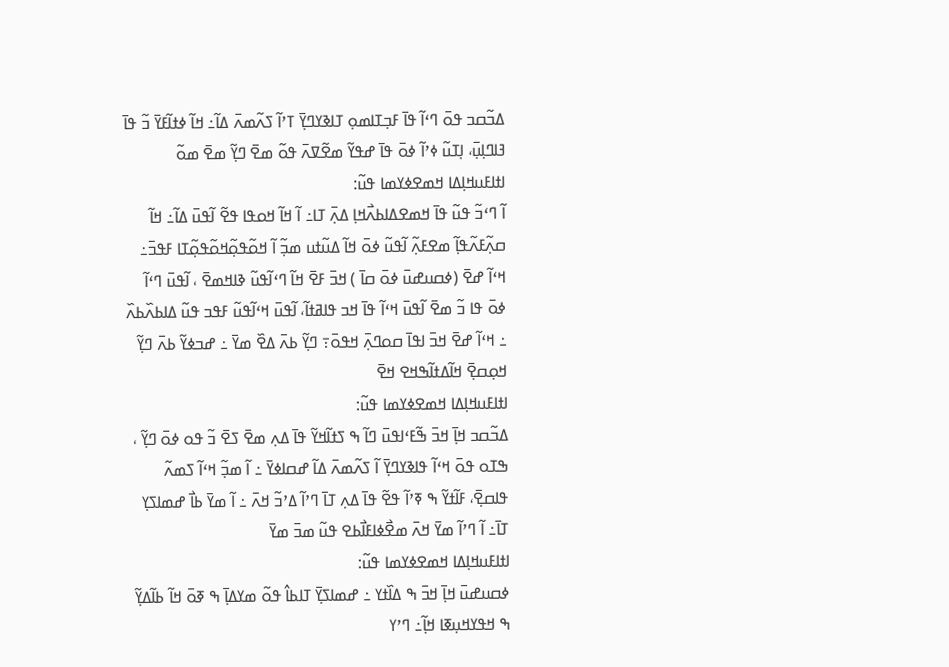ߡߏ߬ߛߏ ߟߋ߫ ߣߵߊ߬ ߟߊ߫ ߓߏ߲ߠߊߘߋ߲ ߠߊߢߌߣߌ߲߫ ߠߴߊ߬ ߖߍ߬ߘߍ߫ ߡߊ߬߸ ߞߊ߬ ߦߙߊ߬ߓߌ߫ ߏ߬ ߟߊ߫ ߔߊߣߊ߲ߎ߲߫، ߊ߲ߠߎ߬ ߦߴߊ߬ ߦߋ߫ ߟߊ߫ ߝߟߌ߬ ߘߐ߬ߜߍ߫ ߟߋ߬ ߘߐ߫ ߣߌ߲߬ ߘߐ߫ ߘߋ߬
ߊߙߊߓߎߞߊ߲ߡߊ ߞߘߐߦߌߘߊ ߟߎ߬:
ߊ߬ ߣߵߏ߬ ߟߎ߬ ߟߊ߫ ߞߘߐߡߊߕߍ߯ߞߊ߲ ߡߍ߲߫ ߠߊ߸ ߊ߬ ߞߊ߬ ߞߋߟߊ ߟߐ߬ ߊ߬ߟߎ߫ ߡߊ߬߸ ߞߊ߬ ߛߍ߲߬ߓߍ߬ߟߊ߲߬ ߘߐߓߍ߲߬ ߊ߬ߟߎ߬ ߦߋ߫ ߞߊ߬ ߡߎ߬ߙߎ ߘߏ߲߬ ߊ߬ ߞߋ߬ߟߋ߲߬ߞߋ߬ߟߋ߲߬ߠߊ ߓߟߏ߫߸ ߞߵߊ߬ ߝߐ߫ (ߦߛߎߝߎ߫ ߦߋ߫ ߛߊ߫ ) ߞߏ߫ ߓߐ߫ ߞߊ߬ ߣߵߊ߬ߟߎ߬ ߢߊߞߘߐ߫ ، ߊ߬ߟߎ߫ ߣߵߊ߬ ߦߋ߫ ߟߊ ߏ߬ ߘߐ߫ ߊ߬ߟߎ߫ ߞߵߊ߬ ߟߊ߫ ߞߏ ߟߊߥߙߊ߬، ߊ߬ߟߎ߫ ߞߵߊ߬ߟߎ߬ ߓߟߏ ߟߎ߬ ߡߊߕߍ߰ߕߍ߰ ߸ ߞߵߊ߬ ߝߐ߫ ߞߏ߫ ߊߟߊ߫ ߛߋߣߍ߲߫ ߞߟߋ߫߹ ߣߌ߲߬ ߕߍ߫ ߡߐ߰ ߘߌ߫ ߸ ߝߏߦߌ߬ ߕߍ߫ ߣߌ߲߬ ߞߋ߲ߛߐ߲߫ ߞߊ߬ߡߙߊ߬ߒߞߐ ߞߐ߫
ߊߙߊߓߎߞߊ߲ߡߊ ߞߘߐߦߌߘߊ ߟߎ߬:
ߡߏ߬ߛߏ ߞߊ߲߫ ߞߏ߫ ߒ߬ߓߵߊߟߎ߫ ߣߊ߬ ߒ ߖߙߊ߬ߞߌ߬ ߟߊ߫ ߡߍ߲ ߘߐ߫ ߖߐ߫ ߏ߬ ߟߋ ߦߋ߫ ߣߌ߲߬ ، ߒߠߋ ߟߋ߫ ߞߵߊ߬ ߟߊߢߌߣߌ߲߫ ߊ߬ ߖߍ߬ߘߍ߫ ߡߊ߬ ߝߛߊߦߌ߫ ߸ ߊ߬ ߘߏ߲߬ ߞߵߊ߬ ߖߘߍ߬ ߟߊߛߐ߲߫، ߓߊ߬ߙߌ߬ ߒ ߧߴߊ߬ ߟߐ߬ ߟߊ߫ ߡߍ߲ ߠߊ߫ ߣߴߊ߬ ߡߴߏ߬ ߞߍ߫ ߸ ߊ߬ ߘߌ߫ ߕߊ߯ ߝߘߊߖߌ߲ ߠߊ߫߸ ߊ߬ ߣߴߊ߬ ߘߌ߫ ߞߍ߫ ߘߐ߯ߦߊߓߊ߯ߕߐ ߟߎ߬ ߘߏ߫ ߘߌ߫
ߊߙߊߓߎߞߊ߲ߡߊ ߞߘߐߦߌߘߊ ߟߎ߬:
ߦߛߎߝߎ߫ ߞߊ߲߫ ߞߏ߫ ߒ ߡߊ߰ߙߌ ߸ ߝߘߊߖߌ߲߫ ߠߊߕߊ߮ ߟߋ߬ ߘߌߡߊ߲߫ ߒ ߧߋ߫ ߞߊ߬ ߕߊ߬ߡߌ߲߬ ߒ ߞߟߌߞߎ߲ߧߊ ߞߊ߲߬߸ ߣߴߌ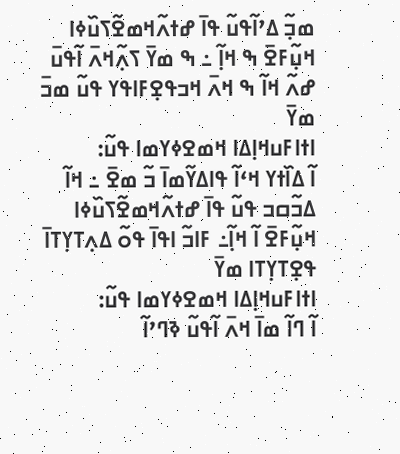ߘߏ߲߬ ߡߴߊ߬ߟߎ߬ ߟߊ߫ ߝߙߍ߬ߞߘߐ߬ߖߎ߰ߦߊ ߞߎ߲߬ߓߐ߫ ߒ ߞߊ߲߬ ߸ ߒ ߘߌ߫ ߖߍ߲߬ߞߍ߫ ߊ߬ߟߎ߫ ߝߍ߬ ߞߊ߬ ߒ ߞߍ߫ ߞߏߟߐ߲ߓߊߟߌ ߟߎ߬ ߘߏ߫ ߘߌ߫
ߊߙߊߓߎߞߊ߲ߡߊ ߞߘߐߦߌߘߊ ߟߎ߬:
ߊ߬ ߡߊ߰ߙߌ ߞߵߊ߬ ߟߊߡߌ߬ߘߊ߫ ߏ߬ ߘߐ߫ ߸ ߞߊ߬ ߡߏ߬ߛߏ ߟߎ߬ ߟߊ߫ ߝߙߍ߬ߞߘߐ߬ߖߎ߰ߦߊ ߞߎ߲߬ߓߐ߫ ߊ߬ ߞߊ߲߬߸ ߓߊߏ߬ ߊߟߊ߫ ߟߋ߬ ߡߍ߲ߠߌ߲ߠߊ߫ ߟߐ߲ߠߌ߲ߠߊ ߘߌ߫
ߊߙߊߓߎߞߊ߲ߡߊ ߞߘߐߦߌߘߊ ߟߎ߬:
ߊ߬ ߣߊ߬ ߘߊ߫ ߞߍ߫ ߊ߬ߟߎ߬ ߢߣߴߊ߬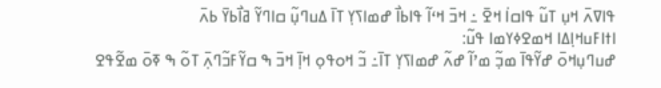ߟߊߜߍ߫ ߞߎ߲ ߠߎ߬ ߟߊߛߊ߭ ߞߐ߫ ߸ ߞߏ߫ ߞߵߊ߬ ߟߊߕߊ߯ ߝߘߊߖߌ߲ ߠߊ߫ ߡߎߣߎ߲߬ ߛߊߣߌ߬ ߥߊ߯ߕߌ߫ ߕߍ߫
ߊߙߊߓߎߞߊ߲ߡߊ ߞߘߐߦߌߘߊ ߟߎ߬:
ߝߎߣߎ߲ߞߋ߫ ߝߌ߬ߟߊ߫ ߘߏ߲߬ ߘߴߊ߬ ߝߍ߬ ߝߘߊߖߌ߲ ߠߊ߫߸ ߏ߬ ߞߋߟߋ߲ ߞߊ߲߫ ߞߏ߫ ߒ ߛߌ߬ߓߏ߬ߣߍ߲߫ ߠߋ߬ ߒ ߧߋ߫ ߘߐ߬ߟߐ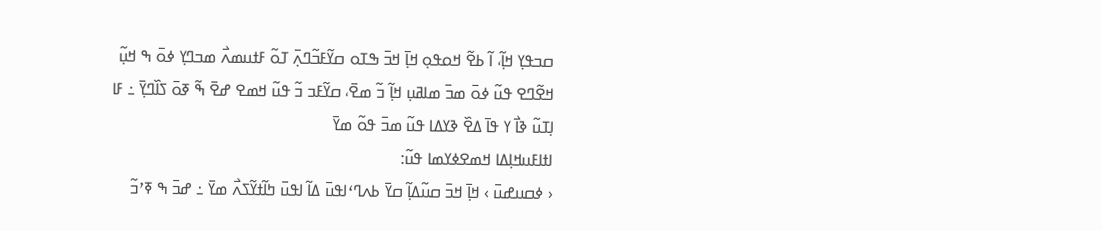ߛߏߟߌ߲ ߞߊ߲߬، ߊ߬ ߕߐ߬ ߞߋߟߋ߲ ߞߊ߲߫ ߞߏ߫ ߒߠߋ ߛߌ߬ߓߏ߬ߣߍ߲߫ ߠߋ߬ ߓߙߎߘߍ߯ ߘߏߣߌ߲ ߦߋ߫ ߒ ߞߎ߲߬ ߞߐ߬ߣߐ ߟߎ߬ ߦߋ߫ ߘߏ߫ ߘߊߥߎ߲ ߞߊ߲߬ ߏ߬ ߘߐ߫، ߛߌ߬ߓߏ ߏ߬ ߟߎ߬ ߞߘߐ ߝߐ߫ ߒ߬ ߧߋ߫ ߖߊ߰ߣߌ߲߫ ߸ ߓߊ ߊ߲ߠߎ߬ ߢߊ߯ ߌ ߟߊ߫ ߡߐ߰ ߢߌߡߊ ߟߎ߬ ߘߏ߫ ߟߋ߬ ߘߌ߫
ߊߙߊߓߎߞߊ߲ߡߊ ߞߘߐߦߌߘߊ ߟߎ߬:
‹ ߦߛߎߝߎ߫ › ߞߊ߲߫ ߞߏ߫ ߛߎ߬ߡߊ߲߬ ߛߌ߫ ߕߍߣߵߊߟߎ߫ ߡߊ߬ ߊߟߎ߫ ߤߊ߬ߙߌ߬ߖߍ߯ ߘߌ߫ ߸ ߝߏ߫ ߒ ߧߴߏ߬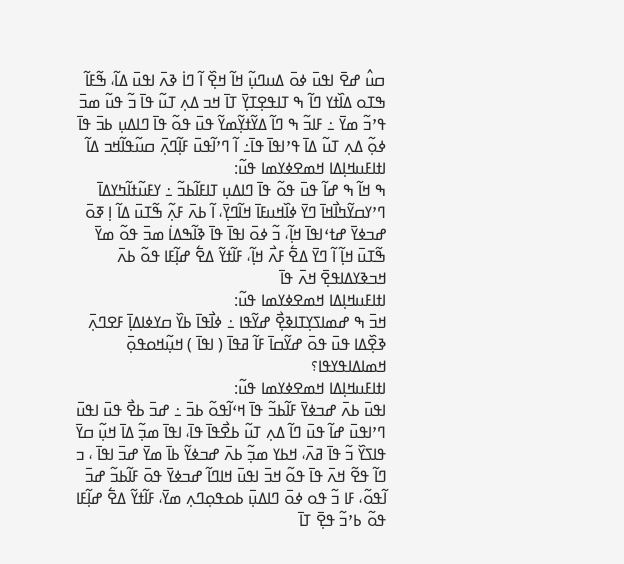ߛߎ߮ ߝߐ߫ ߊߟߎ߫ ߦߋ߫ ߡߎߣߎ߲߬ ߞߊ߬ ߞߐ߲߰ ߊ߬ ߣߊ߭ ߢߍ߫ ߊߟߎ߫ ߡߊ߬، ߒ߬ߓߊ߬ ߒߠߋ ߡߊ߰ߙߌ ߣߊ߬ ߒ ߠߊߟߐ߲ߠߌ߲߫ ߠߊ߫ ߞߏ ߡߍ߲ ߠߎ߬ ߟߊ߫ ߏ߬ ߟߎ߬ ߘߏ߫ ߟߴߏ߬ ߘߌ߫ ߸ ߓߊߏ߬ ߒ ߣߊ߬ ߡߌ߬ߙߌ߲߬ߘߌ߬ ߟߎ߫ ߟߋ߬ ߟߊ߫ ߣߊߡߎ߲ ߕߏ߫ ߟߊ߫ ߦߋ߲߬ ߡߍ߲ ߠߎ߬ ߡߊ߫ ߟߴߊߟߊ߫ ߟߊ߫߸ ߊ߬ ߣߴߊ߬ߟߎ߫ ߓߊ߲߬ߣߍ߲߫ ߛߎ߬ߟߊ߬ߞߏ ߡߊ߬
ߊߙߊߓߎߞߊ߲ߡߊ ߞߘߐߦߌߘߊ ߟߎ߬:
ߒ ߞߊ߬ ߒ ߝߊ߬ ߟߎ߫ ߟߋ߬ ߟߊ߫ ߣߊߡߎ߲ ߠߊߓߊ߬ߕߏ߬ ߸ ߌߓߎ߬ߙߊ߬ߤߌߡߊ߫ ߣߴߌߛߌ߬ߤߊ߯ߞߊ߫ ߣߌ߫ ߦߊ߰ߞߎߓߊ߫ ߞߊ߬ߣߌ߲߫، ߊ߬ ߕߍ߫ ߓߍ߲߬ ߒ߬ߠߎ߫ ߡߊ߬ ߊ߲ ߧߋ߫ ߝߏߦߌ߫ ߝߙߵߊߟߊ߫ ߞߊ߲߬، ߏ߬ ߦߋ߫ ߊߟߊ߫ ߟߊ߫ ߢߊ߬ߒߡߊ߭ ߘߏ߫ ߟߋ߬ ߘߌ߫ ߒ߬ߠߎ߫ ߞߊ߲߬ ߊ߬ ߣߌ߫ ߡߐ߱ ߓߍ߯ ߞߊ߲߬، ߓߊ߬ߙߌ߬ ߡߐ߱ ߝߊ߲߬ߓߊ ߟߋ߬ ߕߍ߫ ߞߏߢߌߡߊߟߐ߲߫ ߞߍ߫ ߟߊ߫
ߊߙߊߓߎߞߊ߲ߡߊ ߞߘߐߦߌߘߊ ߟߎ߬:
ߞߏ߫ ߒ ߝߘߊߖߌ߲ߠߊߢߐ߲߯ ߝߌ߬ߟߊ ߸ ߦߊ߯ߟߊ߫ ߕߌ߰ ߛߌߦߊߡߊ߲߫ ߓߐߣߍ߲߫ ߢߐ߲߰ߡߊ ߟߎ߫ ߟߋ߫ ߝߌ߬ߛߊ߫ ߓߊ߬ ߥߟߊ߫ ( ߊߟߊ߫ ) ߞߎ߲߬ߞߋߟߋ߲߫ ߞߘߊߡߊߟߌߟߊ؟
ߊߙߊߓߎߞߊ߲ߡߊ ߞߘߐߦߌߘߊ ߟߎ߬:
ߊߟߎ߫ ߕߍ߫ ߝߏߦߌ߫ ߓߊ߬ߕߏ߬ ߟߊ߫ ߞߵߊ߬ߟߋ߬ ߕߏ߫ ߸ ߝߏ߫ ߕߐ߯ ߟߎ߫ ߊߟߎ߫ ߣߴߊߟߎ߫ ߝߊ߬ ߟߎ߫ ߣߊ߬ ߡߍ߲ ߠߎ߬ ߕߐ߯ߟߊ߫ ߟߊ߫، ߊߟߊ߫ ߘߏ߲߬ ߡߊ߫ ߞߎ߲߬ ߛߌ߫ ߟߊߖߌ߰ ߏ߬ ߟߊ߫ ߥߍ߫، ߞߕߌ ߘߏ߲߬ ߕߍ߫ ߝߏߦߌ߬ ߕߊ߫ ߘߌ߫ ߝߏ߫ ߊߟߊ߫ ، ߏ ߣߊ߬ ߟߐ߬ ߞߍ߫ ߟߊ߫ ߟߋ߬ ߞߏ߫ ߊߟߎ߫ ߞߊߣߊ߬ ߝߏߦߌ߫ ߟߋ߫ ߓߊ߬ߕߏ߬ ߝߏ߫ ߊ߬ߟߋ߬، ߓߊ ߏ߬ ߟߋ ߦߋ߫ ߣߊߡߎ߲߫ ߕߋߟߋ߲ߣߍ߲ ߘߌ߫، ߓߊ߬ߙߌ߬ ߡߐ߱ ߝߊ߲߬ߓߊ ߟߋ߬ ߕߴߏ߬ ߟߐ߲߫ ߠߊ߫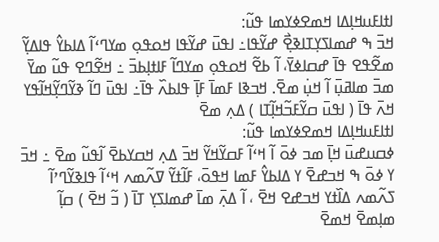ߊߙߊߓߎߞߊ߲ߡߊ ߞߘߐߦߌߘߊ ߟߎ߬:
ߞߏ߫ ߒ ߝߘߊߖߌ߲ߠߊߢߐ߲߯ ߝߌ߬ߟߊ߸ ߊߟߎ߫ ߝߌ߬ߟߊ ߞߋߟߋ߲ ߘߌߣߵߊ߬ ߡߊߕߌ߮ ߟߊߡߌ߲߬ ߘߐ߬ߟߐ ߟߊ߫ ߝߛߊߦߌ߫، ߊ߬ ߕߐ߬ ߞߋߟߋ߲ ߘߌߣߊ߬ ߓߊߙߊ߲ߕߏ߫ ߸ ߞߐ߬ߣߐ ߟߎ߬ ߘߌ߫ ߘߏ߫ ߘߊߥߎ߲߫ ߊ߬ ߞߎ߲߭ ߘߐ߫. ߞߏߢߊ ߓߘߊ߫ ߓߊ߲߫ ߟߊߕߍ߰ ߟߊ߫߸ ߊߟߎ߫ ߣߊ߬ ߢߌ߬ߣߌ߲߬ߞߊ߬ߟߌ ߞߍ߫ ߟߊ߫ ( ߊߟߎ߫ ߛߌ߬ߓߏ߬ߞߊ߲߬ߠߊ ) ߡߍ߲ ߘߐ߫
ߊߙߊߓߎߞߊ߲ߡߊ ߞߘߐߦߌߘߊ ߟߎ߬:
ߦߛߎߝߎ߫ ߞߊ߲߫ ߘߏ ߦߋ߫ ߊ߬ ߞߵߊ߬ ߓߛߌ߬ߞߌ߬ ߞߏ߫ ߡߍ߲ ߞߛߌߕߐ߫ ߊ߬ߟߎ߬ ߘߐ߫ ߸ ߞߏ߫ ߌ ߦߋ߫ ߒ ߞߏߝߐ߫ ߌ ߡߊߕߌ߮ ߓߘߊ ߞߟߋ߫، ߓߊ߬ߙߌ߬ ߜߍ߬ߘߍ ߞߵߊ߬ ߟߊߢߌ߬ߣߴߊ߬ ߖߍ߬ߘߍ ߡߊ߰ߙߌ ߞߏߝߐ ߞߐ߫ ، ߊ߬ ߡߍ߲߫ ߘߊ߫ ߝߘߊߖߌ߲ ߠߊ߫ ( ߏ߬ ߞߐ߫ ) ߛߊ߲߬ ߘߊ߲ߘߐ߫ ߞߘߐ߫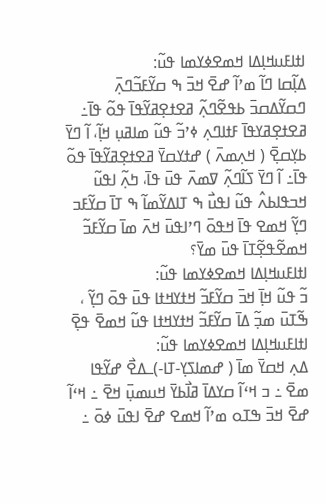ߊߙߊߓߎߞߊ߲ߡߊ ߞߘߐߦߌߘߊ ߟߎ߬:
ߡߊ߲߬ߛߊ ߣߊ߬ ߘߴߊ߬ ߝߐ߫ ߞߏ߫ ߒ ߛߌ߬ߓߏ߬ߣߍ߲߫ ߣߛߌ߬ߡߛߏ߫ ߕߟߐ߬ߣߍ߲߬ ߥߐߙߐ߲ߥߌ߬ߟߊ߫ ߟߋ߬ ߟߊ߫߸ ߥߐߙߐ߲ߥߌߟߊ߫ ߓߙߊߣߍ߲ ߦߴߏ߬ ߟߎ߬ ߘߊߥߎ߲ ߞߊ߲߬، ߊ߬ ߣߌ߫ ߕߌ߲ߛߐ߲߫ ( ߞߍ߲ߘߍ߫ ) ߝߙߌߛߌ߫ ߥߐߙߐ߲ߥߌ߬ߟߊ߫ ߟߋ߬ ߟߊ߫߸ ߊ߬ ߣߌ߫ ߖߊ߬ߣߍ߲߬ ߜߘߍ߫ ߟߎ߫ ߟߊ߫، ߤߍ߲߬ ߊߟߎ߬ ߞߏߟߊߕߍ߮ ߟߎ߬ ߊߟߎ߯ ߒ ߠߊߡߌ߬ߘߊ߬ ߒ ߠߊ߫ ߛߌ߬ߓߏ ߣߌ߲߬ ߞߘߐ ߟߊ߫ ߞߟߋ߫ ߣߴߊߟߎ߫ ߞߍ߫ ߘߊ߫ ߛߌ߬ߓߏ߬ ߞߘߐ߬ߟߐ߲߬ߠߊ߫ ߟߎ߫ ߘߌ߫؟
ߊߙߊߓߎߞߊ߲ߡߊ ߞߘߐߦߌߘߊ ߟߎ߬:
ߏ߬ ߟߎ߬ ߞߊ߲߫ ߞߏ߫ ߛߌ߬ߓߏ߬ ߞߙߌߞߙߊ ߟߎ߫ ߟߋ߫ ߣߌ߲߬ ، ߒ߬ߠߎ߫ ߘߏ߲߬ ߡߊ߫ ߛߌ߬ߓߏ߬ ߞߙߌߞߙߊ ߟߎ߬ ߞߘߐ߫ ߟߐ߲߫
ߊߙߊߓߎߞߊ߲ߡߊ ߞߘߐߦߌߘߊ ߟߎ߬:
ߡߍ߲ ߞߛߌ߫ ߘߊ߫ ( ߝߘߊߖߌ߲-ߠߊ-)ߺߡߐ߯ ߝߌ߬ߟߊ ߘߐ߫ ߸ ߏ ߞߵߊ߬ ߛߌߡߊ߫ ߥߊ߯ߕߌ߫ ߞߎߘߎ߲߫ ߞߐ߫ ߸ ߞߵߊ߬ ߝߐ߫ ߞߏ߫ ߒߠߋ ߘߴߊ߬ ߞߘߐ ߝߐ߫ ߊߟߎ߫ ߦߋ߫ ߸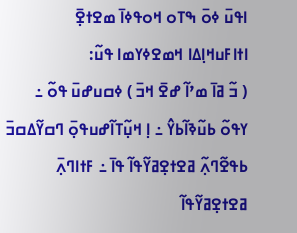ߊߟߎ߫ ߦߋ߫ ߒߠߋ ߞߋߟߦߊ߫ ߘߐߙߐ߲߫
ߊߙߊߓߎߞߊ߲ߡߊ ߞߘߐߦߌߘߊ ߟߎ߬:
( ߏ߬ ߥߊ߫ ߘߴߊ߬ ߝߐ߫ ߞߏ߫ ) ߦߛߎߝߎ߫ ߟߋ߬ ߸ ߌߟߋ߬ ߕߎ߬ߢߊ߬ߕߌ߮ ߸ ߊ߲ ߞߎ߲߬ߠߊ߬ߝߎߟߋ߲߫ ߣߛߌ߬ߡߛߏ߫ ߕߟߐ߬ߣߍ߲߬ ߥߐߙߐ߲ߥߌ߬ߟߊ߬ ߟߊ߫ ߸ ߓߙߊߣߍ߲߫ ߥߐߙߐ߲ߥߌ߬ߟߊ߬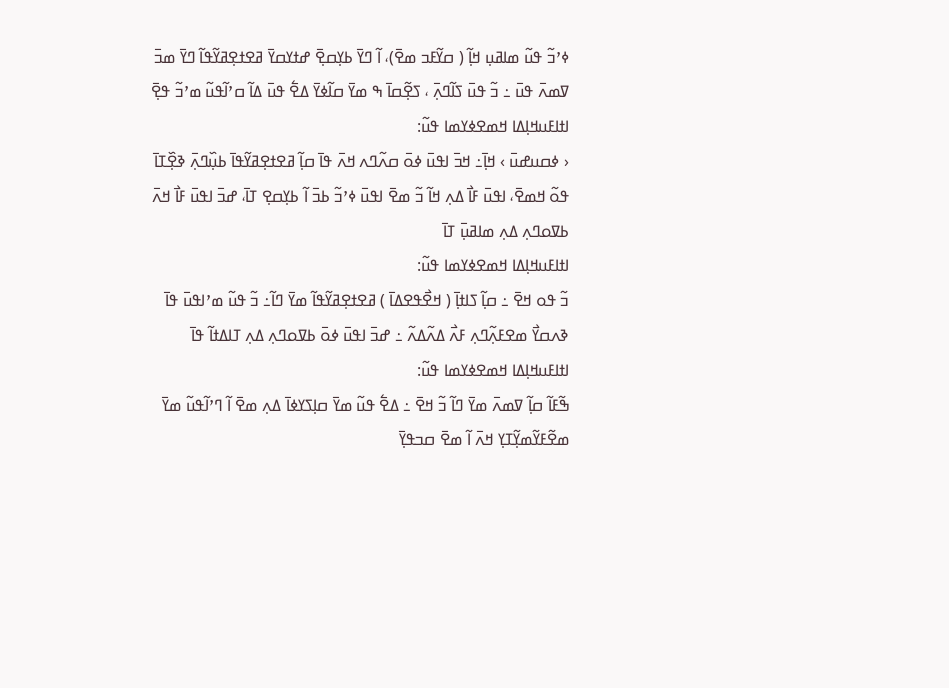ߦߴߏ߬ ߟߎ߬ ߘߊߥߎ߲ ߞߊ߲߬ ( ߛߌ߬ߓߏ ߘߐ߫)، ߊ߬ ߣߌ߫ ߕߌ߲ߛߐ߲߫ ߝߙߌߛߌ߫ ߥߐߙߐ߲ߥߌ߬ߟߊ߬ ߣߌ߫ ߘߏ߫ ߜߘߍ߫ ߟߎ߫ ߸ ߏ߬ ߟߎ߫ ߖߊ߬ߣߍ߲߫ ، ߖߐ߲߬ߛߊ߫ ߒ ߘߌ߫ ߛߊ߬ߦߌ߫ ߡߐ߱ ߟߎ߫ ߡߊ߬ ߛߴߊ߬ߟߎ߬ ߘߴߏ߬ ߟߐ߲߫
ߊߙߊߓߎߞߊ߲ߡߊ ߞߘߐߦߌߘߊ ߟߎ߬:
‹ ߦߛߎߝߎ߫ › ߞߊ߲߫߸ ߞߏ߫ ߊߟߎ߫ ߦߋ߫ ߛߍ߬ߣߍ ߞߍ߫ ߟߊ߫ ߛߊ߲߬ ߥߐߙߐ߲ߥߌ߬ߟߊ߫ ߕߎ߲߰ߣߍ߲߫ ߢߐ߲߰ߠߊ߫ ߟߋ߬ ߞߘߐ߫، ߊߟߎ߫ ߓߊ߯ ߡߍ߲ ߞߊ߬ ߏ߬ ߘߐ߫ ߊߟߎ߫ ߦߴߏ߬ ߕߏ߫ ߊ߬ ߕߌ߲ߛߐ߲ ߠߊ߫، ߝߏ߫ ߊߟߎ߫ ߓߊ߯ ߞߍ߫ ߕߜߋߣߍ߲ ߡߍ߲ ߘߊߥߎ߲߫ ߠߊ߫
ߊߙߊߓߎߞߊ߲ߡߊ ߞߘߐߦߌߘߊ ߟߎ߬:
ߏ߬ ߟߋ ߞߐ߫ ߸ ߛߊ߲߬ ߖߊߙߊ߲߫ ( ߞߐ߯ߟߐߡߊ߫ ) ߥߐߙߐ߲ߥߌ߬ߟߊ߬ ߘߌ߫ ߣߊ߬߸ ߏ߬ ߟߎ߬ ߘߴߊߟߎ߫ ߟߊ߫ ߢߍߛߌ߯ ߘߐߓߍ߲߬ߣߍ߲ ߓߍ߯ ߡߍ߬ߡߍ߬ ߸ ߝߏ߫ ߊߟߎ߫ ߦߋ߫ ߕߜߋߣߍ߲ ߡߍ߲ ߠߊߡߙߊ߬ ߟߊ߫
ߊߙߊߓߎߞߊ߲ߡߊ ߞߘߐߦߌߘߊ ߟߎ߬:
ߒ߬ߓߊ߬ ߛߊ߲߬ ߜߘߍ߫ ߘߌ߫ ߣߊ߬ ߏ߬ ߞߐ߫ ߸ ߡߐ߱ ߟߎ߬ ߘߌ߫ ߛߊ߲ߖߌߦߊ߫ ߡߍ߲ ߘߐ߫ ߊ߬ ߣߴߊ߬ߟߎ߬ ߘߌ߫ ߘߐ߬ߓߌ߬ߘߌ߲߬ߠߌ߲ ߞߍ߫ ߊ߬ ߘߐ߫ ߛߏߟߌ߲߫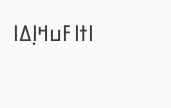ߊߙߊߓߎߞߊ߲ߡߊ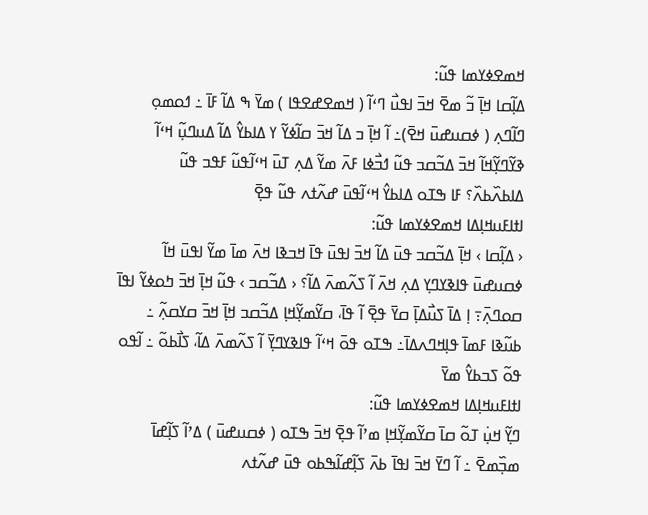ߞߘߐߦߌߘߊ ߟߎ߬:
ߡߊ߲߬ߛߊ ߞߊ߲߫ ߏ߬ ߘߐ߫ ߞߏ߫ ߊߟߎ߯ ߣߵߊ߬ ( ߞߘߐߝߐߟߊ ) ߘߌ߫ ߒ ߡߊ߬ ߓߊ߫ ߸ ߗߋߘߋ߲ ߣߊ߬ߣߍ߲ ( ߦߛߎߝߎ߫ ߞߐ߫)߸ ߊ߬ ߞߊ߲߫ ߏ ߡߊ߬ ߞߏ߫ ߛߊ߬ߦߌ߬ ߌ ߡߊߕߌ߮ ߡߊ߬ ߡߎߣߎ߲߬ ߞߵߊ߬ ߢߌ߬ߣߌ߲߬ߞߊ߬ ߞߏ߫ ߡߏ߬ߛߏ ߟߎ߬ ߗߏ߯ߦߊ ߓߍ߫ ߘߌ߬ ߡߍ߲ ߠߎ߫ ߞߵߊ߬ߟߎ߬ ߓߟߏ ߟߎ߬ ߡߊߕߍ߰ߕߍ߰؟ ߓߊ ߒߠߋ ߡߊߕߌ߮ ߞߵߊ߬ߟߎ߫ ߝߍ߬ߙߍ ߟߎ߬ ߟߐ߲߫
ߊߙߊߓߎߞߊ߲ߡߊ ߞߘߐߦߌߘߊ ߟߎ߬:
‹ ߡߊ߲߬ߛߊ › ߞߊ߲߫ ߡߏ߬ߛߏ ߟߎ߫ ߡߊ߬ ߞߏ߫ ߊߟߎ߫ ߟߊ߫ ߞߏߢߊ ߞߍ߫ ߘߊ߫ ߘߌ߬ ߊߟߎ߫ ߞߊ߬ ߦߛߎߝߎ߫ ߟߊߢߌߣߌ߲ ߡߍ߲ ߞߍ߫ ߊ߬ ߖߍ߬ߘߍ߫ ߡߊ߬؟ ‹ ߡߏ߬ߛߏ › ߟߎ߬ ߞߊ߲߫ ߞߏ߫ ߤߋߦߌ߬ ߊߟߊ߫ ߛߋߣߍ߲߫߹ ߊ߲ ߡߊ߫ ߖߎ߯ߡߊ߲߫ ߛߌ߫ ߟߐ߲߫ ߊ߬ ߟߊ߫، ߛߌ߬ߘߌ߲߬ߞߊ߲ ߡߏ߬ߛߏ ߞߊ߲߫ ߞߏ߫ ߛߌߛߍ߲߬ ߸ ߕߎ߬ߢߊ ߓߘߊ߫ ߟߊ߲ߞߣߍߡߊ߫߸ ߒߠߋ ߟߋ߫ ߞߵߊ߬ ߟߊߢߌߣߌ߲߫ ߊ߬ ߖߍ߬ߘߍ߫ ߡߊ߬، ߖߊ߯ߕߋ߬ ߸ ߊ߬ߟߋ ߟߋ߬ ߖߏߕߌ߮ ߘߌ߫
ߊߙߊߓߎߞߊ߲ߡߊ ߞߘߐߦߌߘߊ ߟߎ߬:
ߣߌ߲߬ ߞߎ߲߭ ߠߋ߬ ߛߊ߫ ߛߌ߬ߘߌ߲߬ߞߊ߲ ߘߴߊ߬ ߟߐ߲߫ ߞߏ߫ ߒߠߋ ( ߦߛߎߝߎ߫ ) ߡߴߊ߬ ߖߊ߲߬ߝߊ߫ ߘߏ߲߰ߘߐ߫ ߸ ߊ߬ ߣߌ߫ ߞߏ߫ ߊߟߊ߫ ߕߍ߫ ߖߊ߲߬ߝߊ߬ߒߕߋ ߟߎ߫ ߝߍ߬ߙߍ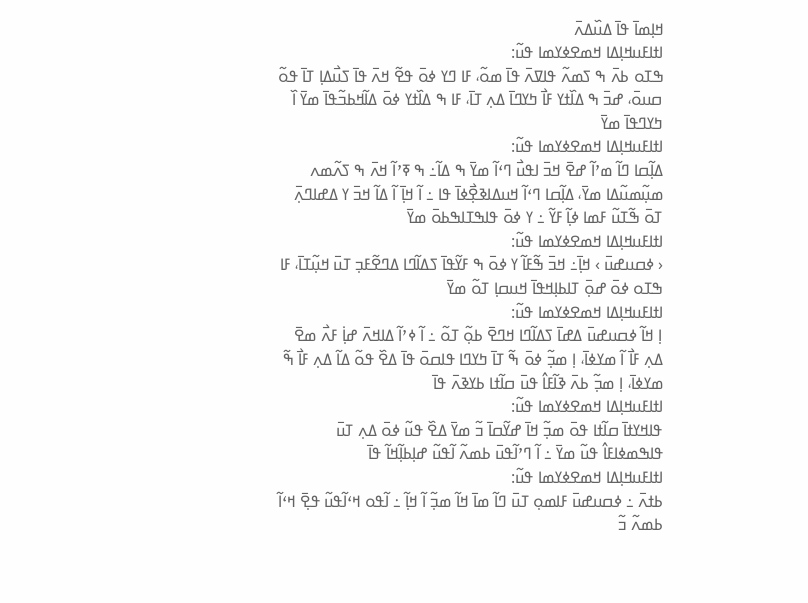ߞߊ߲ߘߊ߫ ߟߊ߫ ߡߎ߰ߡߍ߫
ߊߙߊߓߎߞߊ߲ߡߊ ߞߘߐߦߌߘߊ ߟߎ߬:
ߒߠߋ ߕߍ߫ ߒ ߖߘߍ߬ ߟߊߜߍ߫ ߟߊ߫ ߘߋ߬، ߓߊ ߣߌ ߦߋ߫ ߟߐ߬ ߞߍ߫ ߟߊ߫ ߖߎ߯ߡߊ߲ ߠߊ߫ ߟߋ߬ ߛߎߋ߫، ߝߏ߫ ߒ ߡߊ߰ߙߌ ߓߊ߯ ߤߌߣߊ߫ ߡߍ߲ ߠߊ߫، ߓߊ ߒ ߡߊ߰ߙߌ ߦߋ߫ ߡߊ߬ߞߕߏ߬ߟߊ߫ ߘߌ߫ ߊ߰ ߤߌߣߟߊ߫ ߘߌ߫
ߊߙߊߓߎߞߊ߲ߡߊ ߞߘߐߦߌߘߊ ߟߎ߬:
ߡߊ߲߬ߛߊ ߣߊ߬ ߘߴߊ߬ ߝߐ߫ ߞߏ߫ ߊߟߎ߯ ߣߵߊ߬ ߘߌ߫ ߒ ߡߊ߬߸ ߒ ߧߴߊ߬ ߞߍ߫ ߒ ߖߍ߬ߘߍ ߘߎ߲߬ߘߎ߬ߡߊ ߘߌ߫، ߡߊ߲߬ߛߊ ߣߵߊ߬ ߞߎߡߊߢߐ߲߯ߦߊ߫ ߟߊ ߸ ߊ߬ ߞߊ߲߫ ߊ߬ ߡߊ߬ ߞߏ߫ ߌ ߡߝߊߣߍ߲߫ ߠߋ߫ ߒ߬ߠߎ߬ ߓߘߊ ߦߊ߲߬ ߓߌ߬ ߸ ߌ ߦߋ߫ ߟߊߒߠߊߒߕߋ߫ ߘߌ߫
ߊߙߊߓߎߞߊ߲ߡߊ ߞߘߐߦߌߘߊ ߟߎ߬:
‹ ߦߛߎߝߎ߫ › ߞߊ߲߫߸ ߞߏ߫ ߒ߬ߓߊ߬ ߌ ߦߋ߫ ߒ ߓߌ߬ߟߊ߫ ߖߡߊ߬ߣߊ ߡߣߐ߬ߓߏ߲ ߠߎ߫ ߞߎ߲߬ߠߊ߫، ߓߊ ߒߠߋ ߦߋ߫ ߝߋ߲߫ ߠߊߕߊ߲ߞߟߊ߫ ߞߎߛߊ߲ ߠߋ߬ ߘߌ߫
ߊߙߊߓߎߞߊ߲ߡߊ ߞߘߐߦߌߘߊ ߟߎ߬:
ߊ߲ ߞߊ߬ ߦߛߎߝߎ߫ ߡߝߊ߫ ߖߡߊ߬ߣߊ ߞߣߐ߫ ߕߋ߲߬ ߠߋ߬ ߸ ߊ߬ ߦߴߊ߬ ߡߊߞߍ߫ ߝߊ߲߭ ߓߍ߯ ߘߐ߫ ߡߍ߲ ߓߊ߯ ߊ߬ ߘߌߦߊ߫، ߊ߲ ߘߏ߲߬ ߦߋ߫ ߒ߬ ߠߊ߫ ߤߌߣߊ ߟߊߛߋ߫ ߟߊ߫ ߡߐ߰ ߟߋ߬ ߡߊ߬ ߡߍ߲ ߓߊ߯ ߒ߬ ߘߌߦߊ߫، ߊ߲ ߘߏ߲߬ ߕߍ߫ ߢߊ߬ߓߊ߮ ߟߎ߫ ߛߊ߬ߙߊ ߕߌߢߍ߫ ߟߊ߫
ߊߙߊߓߎߞߊ߲ߡߊ ߞߘߐߦߌߘߊ ߟߎ߬:
ߟߊߞߌߙߊ߫ ߛߊ߬ߙߊ ߟߋ߫ ߘߏ߲߬ ߞߊ߫ ߝߌ߬ߛߊ߫ ߏ߬ ߘߌ߫ ߡߐ߰ ߟߎ߬ ߦߋ߫ ߡߍ߲ ߠߎ߫ ߟߊߒߘߦߊߓߊ߮ ߟߎ߬ ߘߌ߫ ߸ ߊ߬ ߣߴߊ߬ߟߎ߫ ߕߘߍ߬ ߊ߬ߟߎ߬ ߝߊ߲ߕߊ߲߬ߞߊ߬ ߟߊ߫
ߊߙߊߓߎߞߊ߲ߡߊ ߞߘߐߦߌߘߊ ߟߎ߬:
ߕߙߍ߫ ߸ ߦߛߎߝߎ߫ ߓߊߘߋ߲ ߠߎ߫ ߣߊ߬ ߘߊ߫ ߞߊ߬ ߘߏ߲߬ ߊ߬ ߞߊ߲߬ ߸ ߊ߬ߟߋ ߞߵߊ߬ߟߎ߬ ߟߐ߲߫ ߞߵߊ߬ ߕߘߍ߬ ߏ߬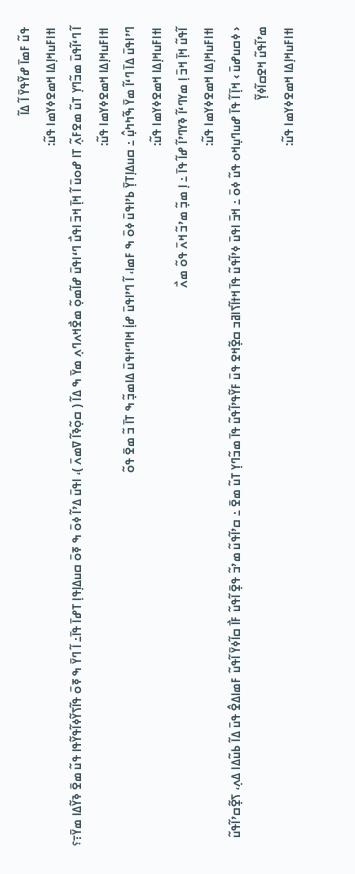ߟߎ߬ ߓߘߊ߫ ߝߌ߬ߟߌ߫ ߊ߬ ߡߊ߬
ߊߙߊߓߎߞߊ߲ߡߊ ߞߘߐߦߌߘߊ ߟߎ߬:
ߊ߬ ߣߵߊ߬ߟߎ߫ ߘߏ߬ߣߌ߲ ߠߎ߬ ߘߐߓߍ߲߬ ߠߊ ߝߋߎ߫ ߊ߬ ߞߊ߲߫ ߞߏ߫ ߊߟߎ߯ ߣߵߊߟߎ߫ ߝߊ߬ߘߋ߲߬ ߘߐ߯ߞߍߣߍ߲ ߘߌ߫ ߒ ߡߊ߬ ( ߛߋ߲߬ߢߊ߬ ߜߘߍ߫ )، ߊߟߎ߫ ߡߴߊ߬ ߦߋ߫ ߒ ߧߋ߫ ߛߎߡߊ߲ߟߊ߲ ߠߝߊ߫ ߟߊ߫߸ ߊ߬ ߣߌ߫ ߒ ߧߋ߫ ߟߊ߬ߖߌ߬ߦߊ߬ߟߌ߬ߟߊ ߟߎ߬ ߘߐ߫ ߢߌ߬ߡߊ ߘߌ߫߹؟
ߊߙߊߓߎߞߊ߲ߡߊ ߞߘߐߦߌߘߊ ߟߎ߬:
ߣߴߊߟߎ߫ ߡߊ߫ ߣߵߊ߬ ߘߌ߫ ߒ߬ߤߤߎ߲߮ ߸ ߛߎߡߊ߲ߠߌ߲߫ ߕߴߊߟߎ߫ ߦߋ߫ ߒ ߓߘߊ، ߊ߬ ߣߴߊߟߎ߫ ߝߊ߲߭ ߞߊߣߵߊߟߎ߫ ߡߊߘߏ߲߬ ߒ ߠߊ߫ ߏ߬ ߘߐ߫ ߟߋ߬
ߊߙߊߓߎߞߊ߲ߡߊ ߞߘߐߦߌߘߊ ߟߎ߬:
ߊ߬ߟߎ߬ ߞߊ߲߫ ߞߏ߫ ߊ߲ ߘߌߣߵߊ߬ ߢߌߣߴߊ߬ ߝߊ߬ ߟߊ߫ ߸ ߊ߲ ߘߏ߲߬ ߘߴߏ߬ ߞߍ߫ ߟߋ߬ ߘߍ߯
ߊߙߊߓߎߞߊ߲ߡߊ ߞߘߐߦߌߘߊ ߟߎ߬:
‹ ߦߛߎߝߎ߫ › ߞߊ߲߫ ߊ߬ ߟߊ߫ ߝߎߣߎ߲ߞߋ ߟߎ߬ ߦߋ߫ ߸ ߞߏ߫ ߊߟߎ߫ ߦߴߊ߬ߟߎ߬ ߟߊ߫ ߞߙߊ߬ߖߊߥߏ ߛߐ߲߬ߞߐ ߟߎ߫ ߓߌ߬ߟߴߊ߬ߟߎ߬ ߟߊ߫ ߘߏ߬ߣߌ߲ ߠߎ߬ ߘߐ߫ ߸ ߛߴߊ߬ߟߎ߬ ߘߴߏ߬ ߟߐ߲߫ ߊ߬ߟߎ߬ ߓߊ߯ ߛߊ߬ߦߌ߫ ߊ߬ߟߎ߬ ߓߘߊߡߐ߮ ߟߎ߫ ߡߊ߬ ߕߎ߬ߡߊ ߡߍ߲، ߖߐ߲߬ߛߴߊ߬ߟߎ߬ ߘߴߊ߬ߟߎ߬ ߞߐߛߊ߬ߦߌ߲߬
ߊߙߊߓߎߞߊ߲ߡߊ ߞߘߐߦߌߘߊ ߟߎ߬: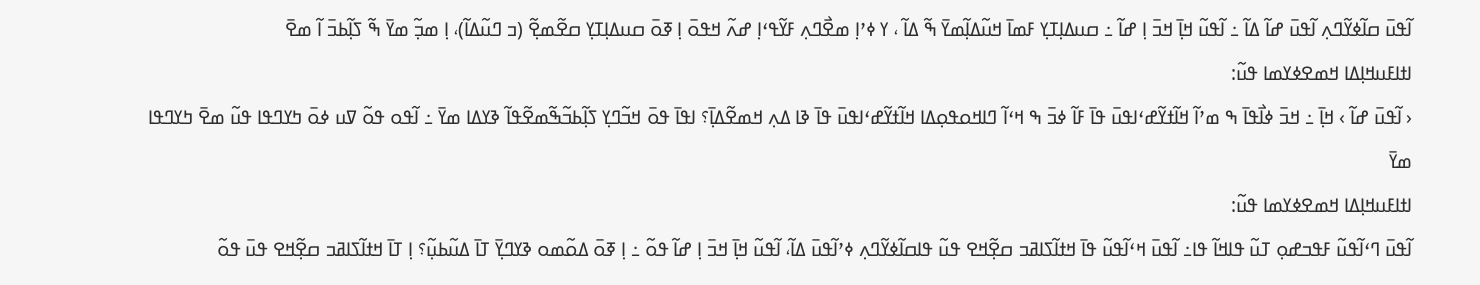ߊ߬ߟߎ߫ ߛߊ߬ߦߌ߬ߣߍ߲ ߊ߬ߟߎ߫ ߝߊ߬ ߡߊ߬ ߸ ߊ߬ߟߎ߬ ߞߊ߲߫ ߞߏ߫ ߊ߲ ߝߊ߬ ߸ ߛߎߡߊ߲ߠߌ߲ ߓߘߊ߫ ߞߎ߬ߡߊ߲߬ߘߌ߫ ߒ߬ ߡߊ߬ ، ߌ ߦߴߊ߲ ߘߐ߯ߣߍ߲ ߓߌ߬ߟߵߊ߲ ߝߍ߬ ߞߟߋ߫ ߊ߲ ߧߋ߫ ߛߎߡߊ߲ߠߌ߲ ߛߐ߬ߘߐ߲߬ (ߏ ߣߎ߬ߡߊ߬)، ߊ߲ ߘߏ߲߬ ߘߌ߫ ߒ߬ ߖߊ߲߬ߕߏ߫ ߊ߬ ߘߐ߫
ߊߙߊߓߎߞߊ߲ߡߊ ߞߘߐߦߌߘߊ ߟߎ߬:
‹ ߊ߬ߟߎ߫ ߝߊ߬ › ߞߊ߲߫ ߸ ߞߏ߫ ߦߊ߯ߟߊ߫ ߒ ߘߴߊ߬ ߞߊ߬ߙߌ߬ߝߵߊߟߎ߫ ߟߊ߫ ߓߊ߬ ߦߏ߫ ߒ ߞߵߊ߬ ߣߊߞߋߟߋ߲ߡߊ ߞߊ߬ߙߌ߬ߝߵߊߟߎ߫ ߟߊ߫ ߢߊ ߡߍ߲ ߞߘߐ߬ߡߊ߲߫؟ ߊߟߊ߫ ߟߋ߫ ߞߏ߬ߣߌ߲ ߖߊ߲߬ߕߏ߬ߒ߬ߘߐ߬ߟߊ߬ ߢߌߡߊ ߘߌ߫ ߸ ߊ߬ߟߋ ߟߋ߬ ߜߎ ߦߋ߫ ߤߌߣߟߊ ߟߎ߬ ߘߐ߫ ߤߌߣߟߊ ߘߌ߫
ߊߙߊߓߎߞߊ߲ߡߊ ߞߘߐߦߌߘߊ ߟߎ߬:
ߊ߬ߟߎ߫ ߣߵߊ߬ߟߎ߬ ߓߟߏߝߋ߲ ߠߎ߬ ߟߊߞߊ߬ ߟߊ߸ ߊ߬ߟߎ߫ ߞߵߊ߬ߟߎ߬ ߟߊ߫ ߞߙߊ߬ߖߊߥߏ ߛߐ߲߬ߞߐ ߟߎ߬ ߟߊߛߊ߬ߦߌ߬ߣߍ߲ ߦߴߊ߬ߟߎ߫ ߡߊ߬، ߊ߬ߟߎ߬ ߞߊ߲߫ ߞߏ߫ ߊ߲ ߝߊ߬ ߟߋ߬ ߸ ߊ߲ ߧߋ߫ ߡߋ߬ߘߋ ߢߌߣߌ߲߫ ߠߊ߫ ߡߎ߬ߕߎ߲߬؟ ߊ߲ ߠߊ߫ ߞߙߊ߬ߖߊߥߏ ߛߐ߲߬ߞߐ ߟߎ߫ ߟߋ߬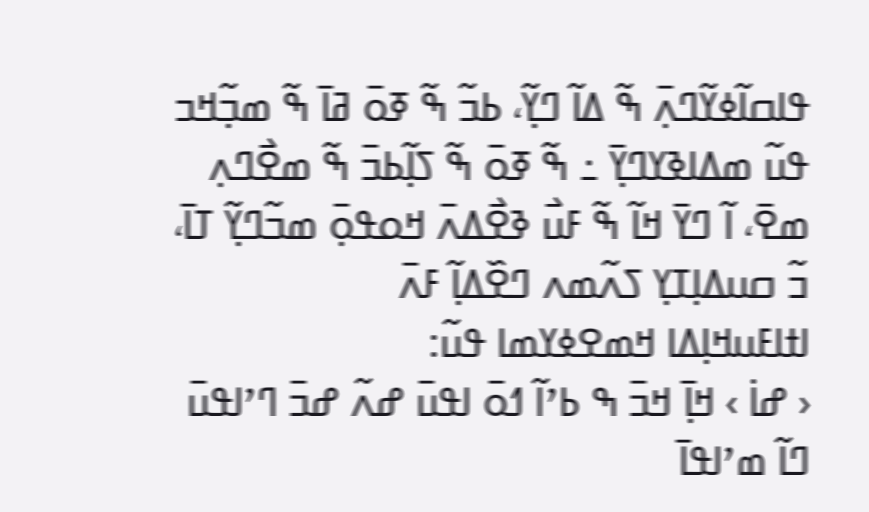ߟߊߛߊ߬ߦߌ߬ߣߍ߲߫ ߒ߬ ߡߊ߬ ߣߌ߲߬، ߕߏ߬ ߒ߬ ߧߋ߫ ߥߊ߫ ߒ߬ ߘߏ߲߬ߞߏ ߟߎ߬ ߘߡߊߢߌߣߌ߲߫ ߸ ߒ߬ ߧߋ߫ ߒ߬ ߖߊ߲߬ߕߏ߫ ߒ߬ ߘߐ߯ߣߍ߲ ߘߐ߫، ߊ߬ ߣߌ߫ ߞߊ߬ ߒ߬ ߓߎ߯ ߢߐ߯ߡߍ߫ ߞߋߟߋ߲߫ ߘߏ߬ߣߌ߲߬ ߠߊ߫، ߏ߬ ߛߎߡߊ߲ߠߌ߲ ߖߍ߬ߘߍ ߣߐ߰ߡߊ߲߬ ߓߍ߫
ߊߙߊߓߎߞߊ߲ߡߊ ߞߘߐߦߌߘߊ ߟߎ߬:
‹ ߝߊ߭ › ߞߊ߲߫ ߞߏ߫ ߒ ߕߴߊ߬ ߗߋ߫ ߊߟߎ߫ ߝߍ߬ ߝߏ߫ ߣߴߊߟߎ߫ ߣߊ߬ ߘߴߊߟߊ߫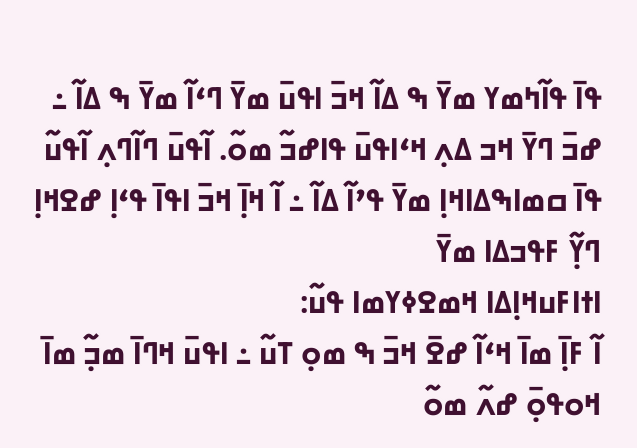ߟߊ߫ ߟߊ߬ߤߘߌ ߘߌ߫ ߒ ߡߊ߬ ߞߏ߫ ߊߟߎ߫ ߘߌ߫ ߣߵߊ߬ ߘߌ߫ ߒ ߡߊ߬ ߸ ߝߏ߫ ߣߌ߫ ߞߏ ߡߍ߲ ߞߵߊߟߎ߫ ߟߊߝߏ߬ ߘߋ߬. ߊ߬ߟߎ߫ ߣߊ߬ߣߍ߲ ߊ߬ߟߎ߬ ߟߊ߫ ߛߘߊߒߡߊߞߊ߲ ߘߌ߫ ߟߴߊ߬ ߡߊ߬ ߸ ߊ߬ ߞߊ߲߫ ߞߏ߫ ߊߟߊ߫ ߟߵߊ߲ ߝߐߞߊ߲ ߣߌ߲߬ ߓߟߏߡߊ ߘߌ߫
ߊߙߊߓߎߞߊ߲ߡߊ ߞߘߐߦߌߘߊ ߟߎ߬:
ߊ߬ ߓߊ߲߫ ߘߊ߫ ߞߵߊ߬ ߝߐ߫ ߞߏ߫ ߒ ߘߋ߲ ߠߎ߬ ߸ ߊߟߎ߫ ߞߣߊ߫ ߘߏ߲߬ ߘߊ߫ ߞߋߟߋ߲߫ ߝߍ߬ ߘߋ߬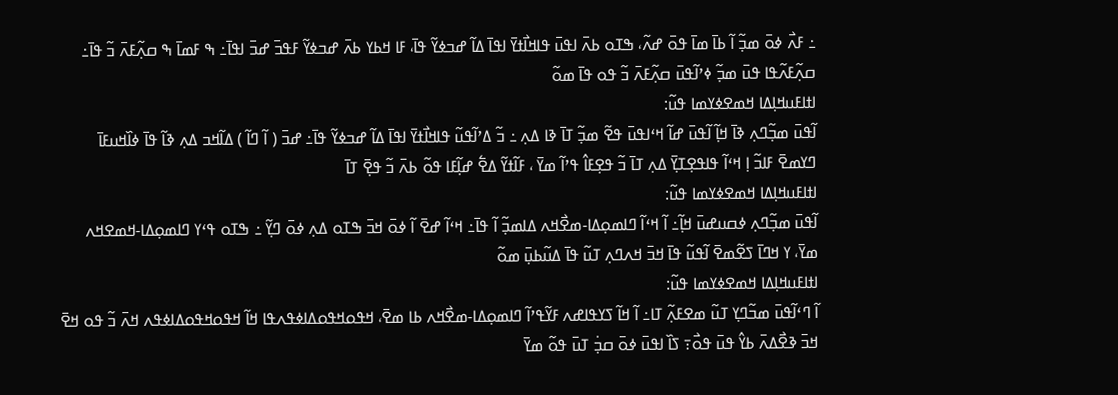߸ ߓߍ߯ ߦߋ߫ ߘߏ߲߬ ߊ߬ ߕߊ߫ ߘߊ߫ ߟߋ߫ ߝߍ߬، ߒߠߋ ߕߍ߫ ߊߟߎ߫ ߟߊߞߊ߯ߙߌ߫ ߊߟߊ߫ ߡߊ߬ ߝߏߦߌ߬ ߟߊ߫، ߓߊ ߞߕߌ ߕߍ߫ ߝߏߦߌ߬ ߓߟߏ߫ ߝߏ߫ ߊߟߊ߫߸ ߒ ߓߘߊ߫ ߒ ߛߍ߲߬ߓߍ߫ ߏ߬ ߟߊ߫߸ ߛߍ߲߬ߓߍ߬ߟߊ ߟߎ߫ ߘߏ߲߬ ߦߴߊ߬ߟߎ߫ ߛߍ߲߬ߓߍ߫ ߏ߬ ߟߋ ߟߊ߫ ߘߋ߬
ߊߙߊߓߎߞߊ߲ߡߊ ߞߘߐߦߌߘߊ ߟߎ߬:
ߊ߬ߟߎ߫ ߘߏ߲߬ߣߍ߲ ߢߊ߫ ߞߊ߲߬ ߊ߬ߟߎ߫ ߝߊ߬ ߞߵߊߟߎ߫ ߟߐ߬ ߘߏ߲߬ ߠߊ߫ ߢߊ ߡߍ߲ ߸ ߏ߬ ߡߴߊ߬ߟߎ߬ ߟߊߞߊ߯ߙߌ߫ ߊߟߊ߫ ߡߊ߬ ߝߏߦߌ߬ ߟߊ߫߸ ߝߏ߫ ( ߊ߬ ߣߊ߬ ) ߡߊ߬ߞߏ ߡߍ߲ ߢߊ߬ ߟߊ߫ ߦߊ߰ߞߎߓߊ߫ ߣߌߘߐ߫ ߓߊߏ߬ ߊ߲ ߞߵߊ߬ ߟߊߟߐ߲ߠߌ߲߫ ߡߍ߲ ߠߊ߫ ߏ߬ ߟߐ߲ߓߊ߮ ߟߴߊ߬ ߘߌ߫ ، ߓߊ߬ߙߌ߬ ߡߐ߱ ߝߊ߲߬ߓߊ ߟߋ߬ ߕߍ߫ ߏ߬ ߟߐ߲߫ ߠߊ߫
ߊߙߊߓߎߞߊ߲ߡߊ ߞߘߐߦߌߘߊ ߟߎ߬:
ߊ߬ߟߎ߫ ߘߏ߲߬ߣߍ߲ ߦߛߎߝߎ߫ ߞߊ߲߬߸ ߊ߬ ߞߵߊ߬ ߣߊߘߋ߲ߡߊ-ߘߐ߯ߞߍ ߡߊߘߏ߲߬ ߊ߬ ߟߊ߫߸ ߞߵߊ߬ ߝߐ߫ ߊ߬ ߦߋ߫ ߞߏ߫ ߒߠߋ ߡߍ߲ ߦߋ߫ ߣߌ߲߬ ߸ ߒߠߋ ߟߵߌ ߣߊߘߋ߲ߡߊ-ߞߘߐߞߍ ߘߌ߫، ߌ ߞߣߊ߫ ߖߐ߬ߘߐ߫ ߊ߬ߟߎ߬ ߟߊ߫ ߞߏ߫ ߞߍߣߍ߲ ߠߎ߬ ߟߊ߫ ߡߎ߬ߕߎ߲߫ ߘߋ߬
ߊߙߊߓߎߞߊ߲ߡߊ ߞߘߐߦߌߘߊ ߟߎ߬:
ߊ߬ ߣߵߊ߬ߟߎ߫ ߘߏ߬ߣߌ߲ ߠߎ߬ ߘߐߓߍ߲߬ ߠߊ߸ ߊ߬ ߞߊ߬ ߖߌߟߊߝߍ ߓߌ߬ߟߴߊ߬ ߣߊߘߋ߲ߡߊ-ߘߐ߯ߞߍ ߕߊ ߘߐ߫، ߞߟߋߞߟߋߡߊߦߟߍߟߊ ߞߊ߬ ߞߟߋߞߟߋߡߊߦߟߍ ߞߍ߫ ߏ߬ ߟߋ ߞߐ߫ ߞߏ߫ ߢߐ߯ߡߍ߫ ߕߌ߮ ߟߎ߫ ߟߋ߯߹ ߖߊ߰ ߊߟߎ߫ ߦߋ߫ ߛߏ߲߭ ߠߎ߫ ߟߋ߬ ߘߌ߫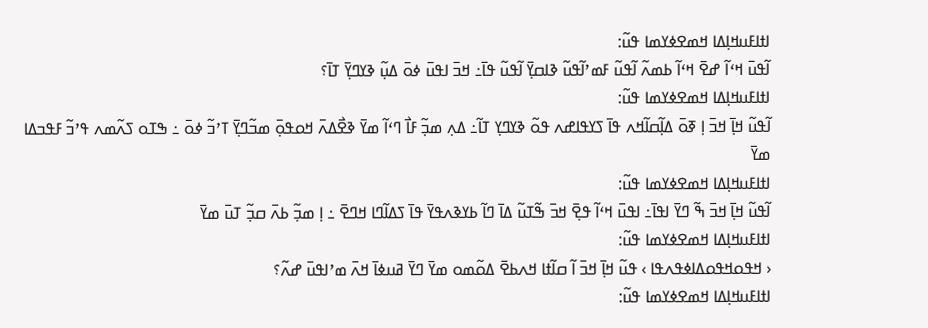ߊߙߊߓߎߞߊ߲ߡߊ ߞߘߐߦߌߘߊ ߟߎ߬:
ߊ߬ߟߎ߫ ߞߵߊ߬ ߝߐ߫ ߞߵߊ߬ ߕߘߍ߬ ߊ߬ߟߎ߬ ߓߘߴߊ߬ߟߎ߬ ߢߊߛߌ߲߫ ߊ߬ߟߎ߬ ߟߊ߫߸ ߞߏ߫ ߊߟߎ߫ ߦߋ߫ ߡߎ߲߬ ߢߌߣߌ߲߫ ߠߊ߫؟
ߊߙߊߓߎߞߊ߲ߡߊ ߞߘߐߦߌߘߊ ߟߎ߬:
ߊ߬ߟߎ߬ ߞߊ߲߫ ߞߏ߫ ߊ߲ ߧߋ߫ ߡߊ߲߬ߛߊ߬ߞߍ ߟߊ߫ ߖߌߟߊߝߍ ߟߋ߬ ߢߌߣߌ߲ ߠߊ߬߸ ߡߍ߲ ߘߏ߲߬ ߓߊ߯ ߣߵߊ߬ ߘߌ߫ ߢߐ߯ߡߍ߫ ߞߋߟߋ߲߫ ߘߏ߬ߣߌ߲߫ ߠߴߏ߬ ߦߋ߫ ߸ ߒߠߋ ߖߍ߬ߘߍ ߟߴߏ߬ ߓߟߏߡߊ ߘߌ߫
ߊߙߊߓߎߞߊ߲ߡߊ ߞߘߐߦߌߘߊ ߟߎ߬:
ߊ߬ߟߎ߬ ߞߊ߲߫ ߞߏ߫ ߒ߬ ߣߌ߫ ߊߟߊ߫߸ ߊߟߎ߫ ߞߵߊ߬ ߟߐ߲߫ ߞߏ߫ ߒ߬ߠߎ߬ ߡߊ߫ ߣߊ߬ ߕߌߢߍߟߌ߫ ߟߊ߫ ߖߡߊ߬ߣߊ ߞߣߐ߫ ߸ ߊ߲ ߘߏ߲߬ ߕߍ߫ ߛߏ߲߬ ߠߎ߫ ߘߌ߫
ߊߙߊߓߎߞߊ߲ߡߊ ߞߘߐߦߌߘߊ ߟߎ߬:
‹ ߞߟߋߞߟߋߡߊߦߟߍߟߊ › ߟߎ߬ ߞߊ߲߫ ߞߏ߫ ߊ߬ ߛߊ߬ߙߊ ߞߍߕߐ߫ ߡߋ߬ߘߋ ߘߌ߫ ߣߌ߫ ߥߎߦߊ߫ ߞߍ߫ ߘߴߊߟߎ߫ ߝߍ߬؟
ߊߙߊߓߎߞߊ߲ߡߊ ߞߘߐߦߌߘߊ ߟߎ߬: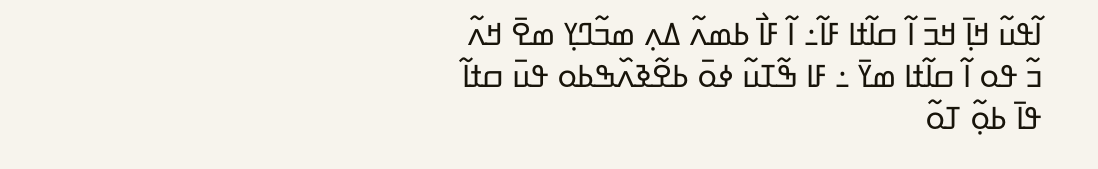ߊ߬ߟߎ߬ ߞߊ߲߫ ߞߏ߫ ߊ߬ ߛߊ߬ߙߊ ߓߊ߬߸ ߊ߬ ߓߊ߯ ߕߘߍ߬ ߡߍ߲ ߘߏ߬ߣߌ߲ ߘߐ߫ ߞߍ߬ ߏ߬ ߟߋ ߊ߬ ߛߊ߬ߙߊ ߘߌ߫ ߸ ߓߊ ߒ߬ߠߎ߬ ߦߋ߫ ߕߐ߬ߢߍ߰ߒߕߋ ߟߎ߫ ߛߙߊ߬ ߟߊ߫ ߕߋ߲߬ ߠߋ߬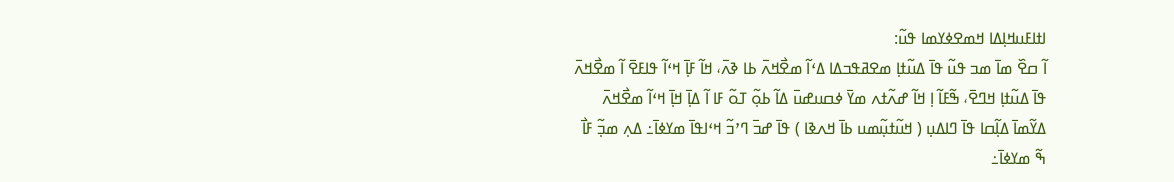ߊߙߊߓߎߞߊ߲ߡߊ ߞߘߐߦߌߘߊ ߟߎ߬:
ߊ߬ ߛߐ߰ ߘߊ߫ ߘߏ ߟߎ߬ ߟߊ߫ ߡߎ߬ߙߊ߲ ߘߐߥߟߏߡߊ ߡߵߊ߬ ߘߐ߯ߞߍ߫ ߕߊ ߢߍ߫، ߞߊ߬ ߓߊ߲߫ ߞߵߊ߬ ߟߊߓߐ߫ ߊ߬ ߘߐ߯ߞߍ߫ ߟߊ߫ ߡߎ߬ߙߊ߲ ߞߣߐ߫، ߒ߬ߓߊ߬ ߊ߲ ߞߊ߬ ߝߍ߬ߙߍ ߘߌ߫ ߦߛߎߝߎ߫ ߡߊ߬ ߕߋ߲߬ ߠߋ߬ ߓߊ ߊ߬ ߡߊ߲߫ ߞߊ߲߫ ߞߵߊ߬ ߘߐ߯ߞߍ߫ ߡߌ߬ߘߊ߫ ߡߊ߲߬ߛߊ ߟߊ߫ ߣߊߡߎ߲ ( ߞߎ߬ߙߎ߲߬ߘߎ ߕߊ߫ ߞߍߢߊ ) ߟߊ߫ ߝߏ߫ ߣߴߏ߬ ߞߵߊߟߊ߫ ߘߌߦߊ߫߸ ߡߍ߲ ߘߏ߲߬ ߓߊ߯ ߒ߬ ߘߌߦߊ߫߸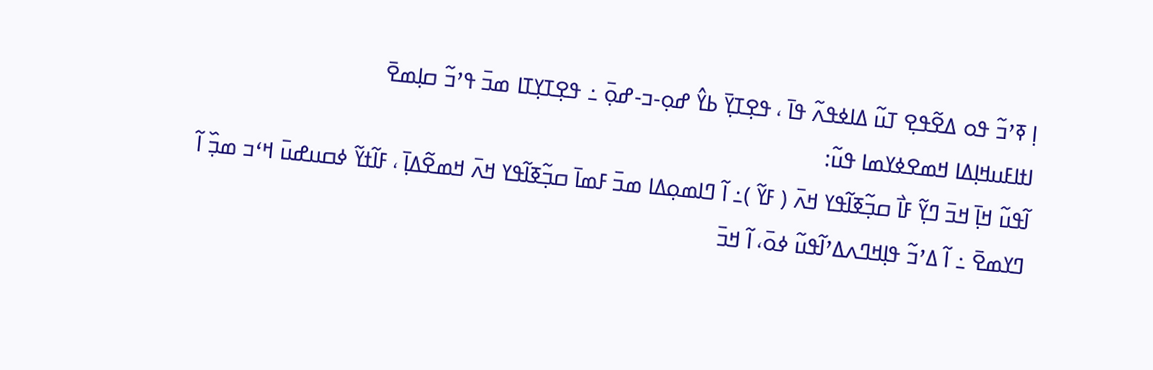ߊ߲ ߧߴߏ߬ ߟߋ ߡߐ߬ߟߐ߲ ߠߎ߬ ߡߊߦߟߍ߬ ߟߊ߫ ، ߟߐ߲ߠߌ߲߫ ߕߌ߮ ߝߋ߲-ߏ-ߝߋ߲߫ ߸ ߟߐ߲ߠߌ߲ߠߊ ߘߏ߫ ߟߴߏ߬ ߛߊ߲ߘߐ߫
ߊߙߊߓߎߞߊ߲ߡߊ ߞߘߐߦߌߘߊ ߟߎ߬:
ߊ߬ߟߎ߬ ߞߊ߲߫ ߞߏ߫ ߣߌ߲߬ ߓߊ߯ ߛߏ߲߬ߧߊ߬ߟߌ ߞߍ߫ ( ߓߌ߬ )߸ ߊ߬ ߣߊߘߋ߲ߡߊ ߘߏ߫ ߓߘߊ߫ ߛߏ߲߬ߧߊ߬ߟߌ ߞߍ߫ ߞߘߐ߬ߡߊ߲߫ ، ߓߊ߬ߙߌ߬ ߦߛߎߝߎ߫ ߞߵߏ ߘߏ߲߰ ߊ߬ ߣߌߘߐ߫ ߸ ߊ߬ ߡߴߏ߬ ߟߊ߲ߞߣߍߡߴߊ߬ߟߎ߬ ߦߋ߫، ߊ߬ ߞߏ߫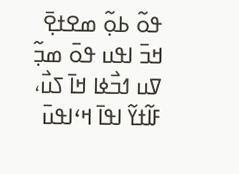ߟߋ߬ ߕߋ߲߬ ߘߐߙߐ߲߫ ߞߏ߫ ߊߟߎ ߟߋ߫ ߘߏ߲߬ ߜߎ ߗߏ߯ߦߊ ߞߊ߫ ߖߎ߯، ߓߊ߬ߙߌ߬ ߊߟߊ߫ ߞߵߊߟߎ߫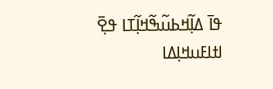ߟߊ߫ ߡߊ߲߬ߞߕߎ߬ߒ߬ߞߊ߲߬ߠߊ ߟߐ߲߫
ߊߙߊߓߎߞߊ߲ߡߊ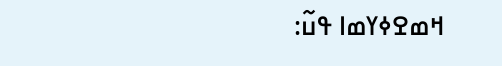ߞߘߐߦߌߘߊ ߟߎ߬: